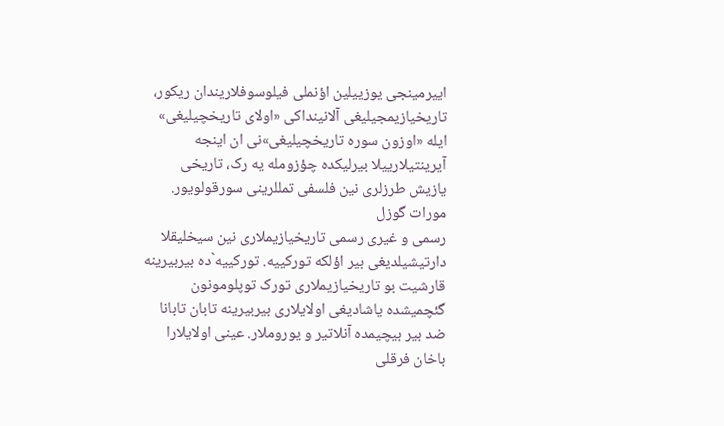اییرمینجی یوزییلین اؤنملی فیلوسوفلاریندان ریکور، تاریخیازیمجیلیغی آلانینداکی «اولای تاریخچیلیغی» ایله «اوزون سوره تاریخچیلیغی»نی ان اینجه آیرینتیلارییلا بیرلیکده چؤزومله یه رک، تاریخی یازیش طرزلری نین فلسفی تمللرینی سورقولویور.
مورات گوزل
رسمی و غیری رسمی تاریخیازیملاری نین سیخلیقلا دارتیشیلدیغی بیر اؤلکه تورکییه. تورکییه`ده بیربیرینه قارشیت بو تاریخیازیملاری تورک توپلومونون گئچمیشده یاشادیغی اولایلاری بیربیرینه تابان تابانا ضد بیر بیچیمده آنلاتیر و یوروملار. عینی اولایلارا باخان فرقلی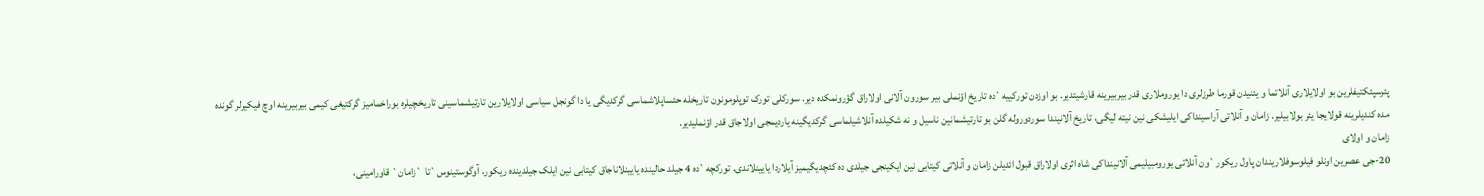پئرسپئکتیفلرین بو اولایلاری آنلاتما و یئنیدن قورما طرزلری دا یوروملاری قدر بیربیرینه قارشیتدیر. بو اوزدن تورکییه`ده تاریخ اؤنملی بیر سورون آلانی اولاراق گؤرونمکده دیر. سورکلی تورک توپلومونون تاریخله حئساپلاشماسی گرکدیگی یا دا گونجل سیاسی اولایلارین تارتیشماسینی تاریخچیلره بوراخمامیز گرکتیغی کیمی بیربیرینه اوچ فیکیرلر گونده مده کندیلرینه قولایجا یئر بولابیلیر. زامان و آنلاتی آراسینداکی ایلیشکی نین نیته لیگی، تاریخ آلانیندا سوردوروله گلن بو تارتیشمانین ناسیل و نه شکیلده آنلاشیلماسی گرکدیگینه یاردیمجی اولاجاق قدر اؤنملیدیر.
زامان و اولای
20-جی عصرین اونلو فیلوسوفلاریندان پاول ریکور`ون آنلاتی یورومبیلیمی آلانینداکی شاه اثری اولاراق قبول ائدیلن زامان و آنلاتی کیتابی نین ایکینجی جیلدی ده کئچدیگیمیز آیلاردا یایینلاندی. تورکچه`ده 4 جیلد حالینده یایینلاناجاق کیتابی نین ایلک جیلدینده ریکور، آوگوستینوس`تا `زامان` قاورامینی،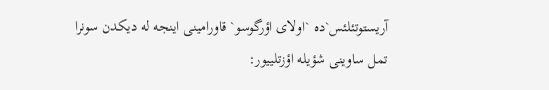آریستوتئلئس`ده `اولای اؤرگوسو` قاورامینی اینجه له دیکدن سونرا تمل ساوینی شؤیله اؤزتلییور: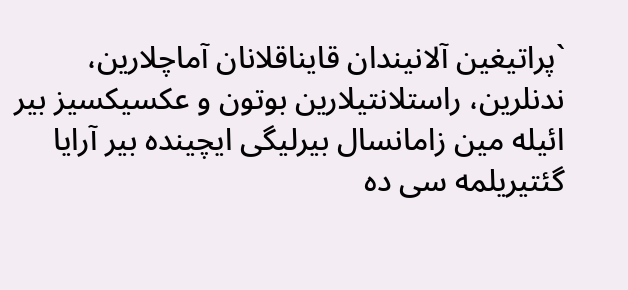`پراتیغین آلانیندان قایناقلانان آماچلارین، ندنلرین، راستلانتیلارین بوتون و عکسیکسیز بیر ائیله مین زامانسال بیرلیگی ایچینده بیر آرایا گئتیریلمه سی ده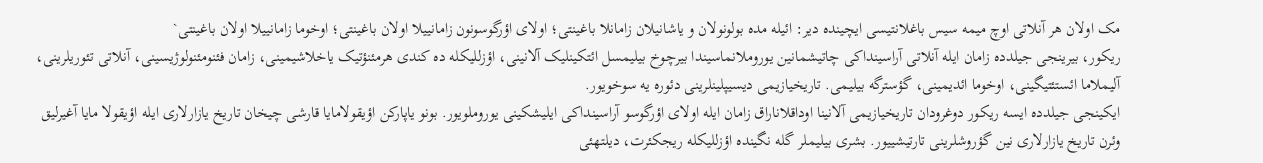مک اولان هر آنلاتی اوچ میمه سیس باغلانتیسی ایچینده دیر: ائیله مده بولونولان و یاشانیلان زامانلا باغینتی؛ اولای اؤرگوسونون زامانییلا اولان باغینتی؛ اوخوما زامانییلا اولان باغینتی`
ریکور، بیرینجی جیلدده زامان ایله آنلاتی آراسینداکی چاتیشمانین یوروملانماسیندا بیرچوخ بیلیمسل ائتکینلیک آلانینی، اؤزللیکله ده کندی هرمئنؤتیک یاخلاشیمینی، زامان فئنومئنولوژیسینی، آنلاتی تئوریلرینی، آلیملاما ائستئتیگینی، اوخوما ائدیمینی، گؤسترگه بیلیمی. تاریخیازیمی دیسیپلینلرینی دئوره یه سوخویور.
ایکینجی جیلدده ایسه ریکور دوغرودان تاریخیازیمی آلانینا اوداقلاناراق زامان ایله اولای اؤرگوسو آراسینداکی ایلیشکینی یوروملویور. بونو یاپارکن اؤیقولامایا قارشی چیخان تاریخ یازارلاری ایله اؤیقولا مایا آغیرلیق وئرن تاریخ یازارلاری نین گؤروشلرینی تارتیشییور. بشری بیلیملر گله نگینده اؤزللیکله ریجکئرت، دیلتهئی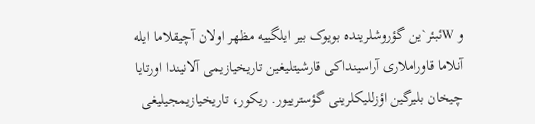و Wئبئر`ین گؤروشلرینده بویوک بیر ایلگییه مظهر اولان آچیقلاما ایله آنلاما قاوراملاری آراسینداکی قارشیتلیغین تاریخیازیمی آلانیندا اورتایا چیخان بلیرگین اؤزللیکلرینی گؤسترییور. ریکور، تاریخیازیمجیلیغی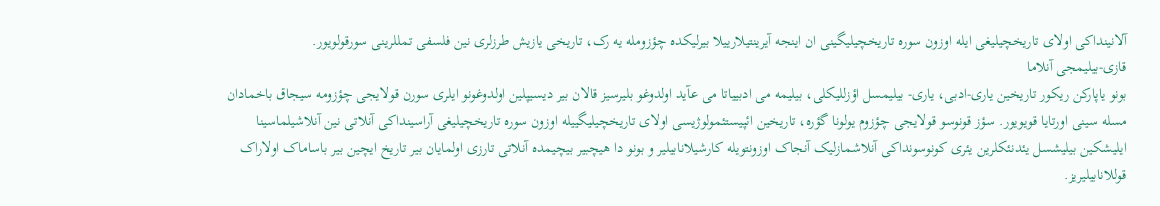آلانینداکی اولای تاریخچیلیغی ایله اوزون سوره تاریخچیلیگینی ان اینجه آیرینتیلارییلا بیرلیکده چؤزومله یه رک، تاریخی یازیش طرزلری نین فلسفی تمللرینی سورقولویور.
قازی-بیلیمجی آنلاما
بونو یاپارکن ریکور تاریخین یاری-ادبی، یاری- بیلیمسل اؤزللیکلی، بیلیمه می ادبییاتا می عآید اولدوغو بلیرسیز قالان بیر دیسیپلین اولدوغونو ایلری سورن قولایجی چؤزومه سیجاق باخمادان مسله سینی اورتایا قویویور. سؤز قونوسو قولایجی چؤزوم یولونا گؤره، تاریخین ائپیستئمولوژیسی اولای تاریخچیلیگییله اوزون سوره تاریخچیلیغی آراسینداکی آنلاتی نین آنلاشیلماسینا ایلیشکین بیلیشسل یئدنئکلرین یئری کونوسونداکی آنلاشمازلیک آنجاک اوزونتویله کارشیلانابیلیر و بونو دا هیچبیر بیچیمده آنلاتی تارزی اولمایان بیر تاریخ ایچین بیر باساماک اولاراک قوللانابیلیریز.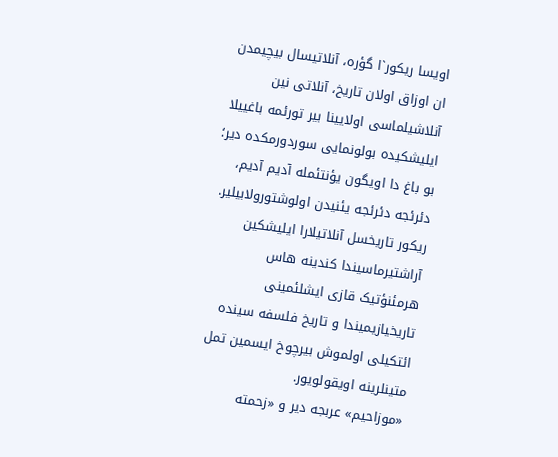اویسا ریکور`ا گؤره، آنلاتیسال بیچیمدن ان اوزاق اولان تاریخ، آنلاتی نین آنلاشیلماسی اولایینا بیر تورئمه باغییلا ایلیشکیده بولونمایی سوردورمکده دیر؛ بو باغ دا اویگون یؤنتئمله آدیم آدیم، دئرئجه دئرئجه یئنیدن اولوشتورولابیلیر.
ریکور تاریخسل آنلاتیلارا ایلیشکین آراشتیرماسیندا کندینه هاس هرمئنؤتیک قازی ایشلئمینی تاریخیازیمیندا و تاریخ فلسفه سینده ائتکیلی اولموش بیرچوخ ایسمین تمل متینلرینه اویقولویور.
«موزاحيم» عربجه دير و «زحمته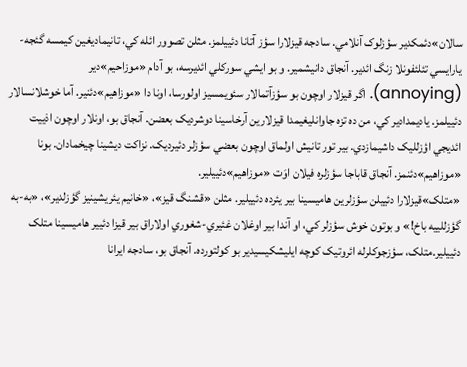سالان»دئمکدير سؤزلوک آنلامي. سادجه قيزلارا سؤز آتانا دئييلمز. مثلن تصوور ائله کي، تانيماديغين کيمسه گئجه-يارايسي تئلئفونلا زنگ ائدير. آنجاق دانيشمير. و بو ايشي سورکلي ائديرسه، بو آدام «موزاحيم»دير (annoying). اگر قيزلار اوچون بو سؤزآتمالار سئويمسيز اولورسا، اونا دا «موزاهيم»دئنير. آما خوشلانسالار دئييلمز. ياديمدادير کي، من ده تزه جاوانليغيمدا قيزلارين آرخاسينا دوشرديک بعضن. آنجاق بو، اونلار اوچون اذييت ائديجي اؤزلليک داشيمازدي. بير تور تانيش اولماق اوچون بعضي سؤزلر دئيرديک. نزاکت ديشينا چيخمادان. بونا «موزاهيم»دئنمز. آنجاق قاباجا سؤزلره فيلان اوَت «موزاهيم»دئييلير.
«متلک»قيزلارا دئييلن سؤزلرين هاميسينا بير يئرده دئييلير. مثلن «قشنگ قيز»، «خانيم يئريشينيز گؤزلدير»، «به-به گؤزللييه باخ!» و بوتون خوش سؤزلر کي، او آندا بير اوغلان غئيري-شغوري اولاراق بير قيزا دئيير هاميسينا متلک دئييلير.متلک، سؤزجوکلرله ائروتيک کوچه ايليشکيسيدير بو کولتورده. آنجاق بو، سادجه ايرانا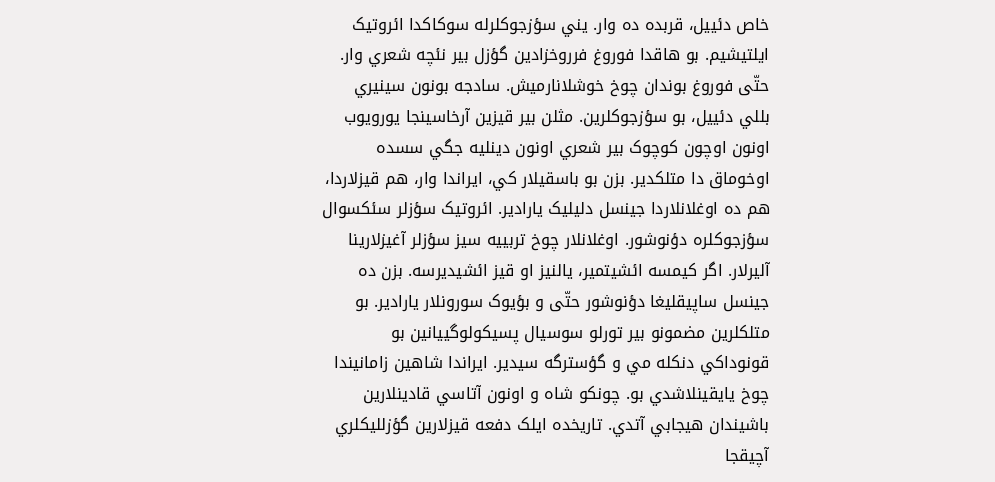خاص دئييل، قربده ده وار. يني سؤزجوکلرله سوکاکدا ائروتيک ايلتيشيم. بو هاقدا فوروغ فرروخزادين گؤزل بير نئچه شعري وار. حتّی فوروغ بوندان چوخ خوشلانارميش. سادجه بونون سينيري بللي دئييل، بو سؤزجوکلرين. مثلن بير قيزين آرخاسينجا يورويوب اونون اوچون کوچوک بير شعري اونون دينليه جگي سسده اوخوماق دا متلکدير. بزن بو باسقيلار کي، ايراندا وار، هم قيزلاردا، هم ده اوغلانلاردا جينسل دليليک يارادير. ائروتيک سؤزلر سئکسوال سؤزجوکلره دؤنوشور. اوغلانلار چوخ تربييه سيز سؤزلر آغيزلارينا آليرلار. اگر کيمسه ائشيتمير، يالنيز او قيز ائشيديرسه. بزن ده جينسل ساپيقليغا دؤنوشور حتّی و بؤيوک سورونلار يارادير. بو متلکلرين مضمونو بير تورلو سوسيال پسيکولوگييانين بو قونوداکي دنکله مي و گؤسترگه سيدير. ايراندا شاهين زامانيندا چوخ يايقينلاشدي بو. چونکو شاه و اونون آتاسي قادينلارين باشيندان هيجابي آتدي. تاريخده ايلک دفعه قيزلارين گؤزلليکلري آچيقجا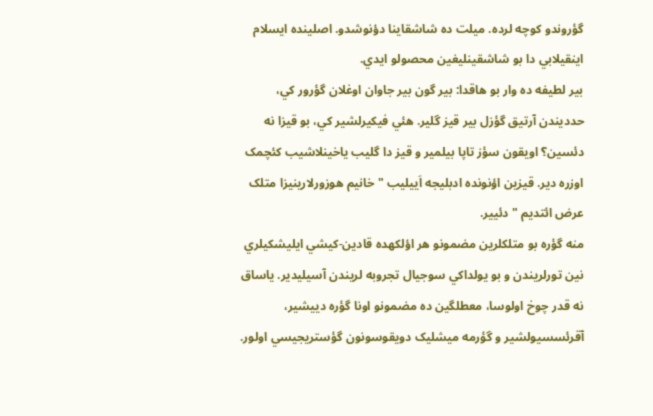گؤروندو کوچه لرده. ميلت ده شاشقاينا دؤنوشدو. اصلینده ايسلام اينقيلابي دا بو شاشقينليغين محصولو ايدي.
بير لطيفه ده وار بو هاقدا: بير گون بير جاوان اوغلان گؤرور کي، حدديندن آرتيق گؤزل بير قيز گلير. هئي فيکيرلشير کي، بو قيزا نه دئسين؟ اويقون سؤز تاپا بيلمير و قيز دا گليب ياخينلاشيب کئچمک اوزره دير. قيزين اؤنونده ادبليجه اَييليب " خانيم هوزورلارينيزا متلک عرض ائتديم " دئيير.
منه گؤره بو متلکلرين مضمونو هر اؤلکهده قادين-کيشي ايليشکيلري نين تورلريندن و بو يولداکي سوجيال تجروبه لريندن آسيليدير. ياساق نه قدر چوخ اولوسا، معطلگين ده مضمونو اونا گؤره دييشير، آقرئسسيولشير و گؤرمه ميشليک دويقوسونون گؤستريجيسي اولور.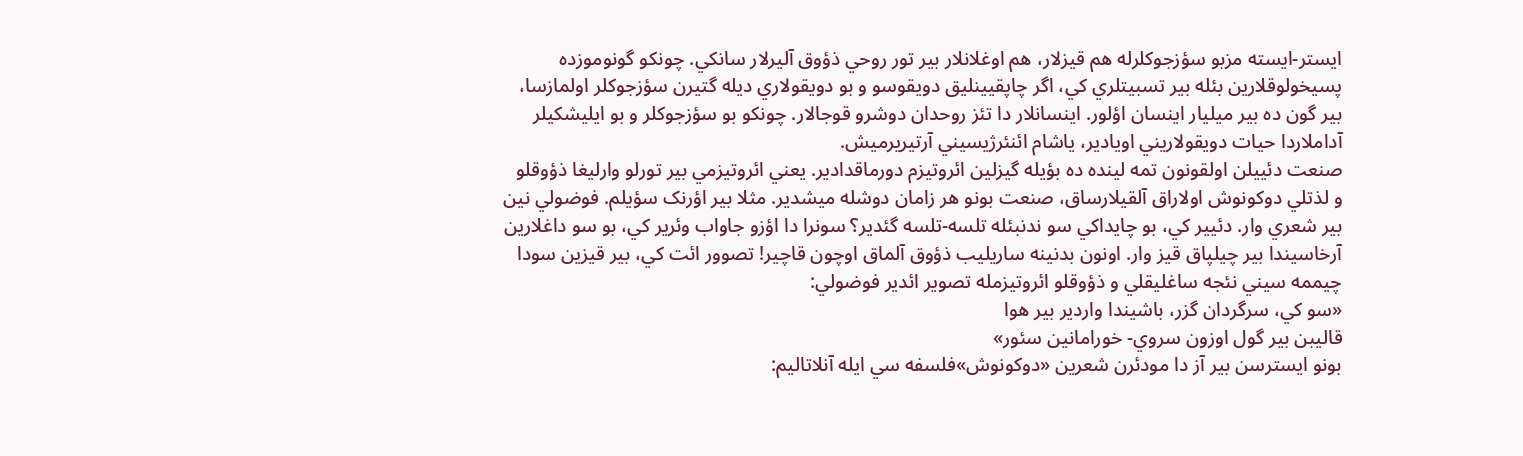ايستر-ايسته مزبو سؤزجوکلرله هم قيزلار، هم اوغلانلار بير تور روحي ذؤوق آليرلار سانکي. چونکو گونوموزده پسيخولوقلارين بئله بير تسبيتلري کي، اگر چاپقيينليق دويقوسو و بو دويقولاري ديله گتيرن سؤزجوکلر اولمازسا، بير گون ده بير ميليار اينسان اؤلور. اينسانلار دا تئز روحدان دوشرو قوجالار. چونکو بو سؤزجوکلر و بو ايليشکيلر آداملاردا حيات دويقولاريني اويادير، ياشام ائنئرژيسيني آرتيريرميش.
صنعت دئييلن اولقونون تمه لينده ده بؤيله گيزلين ائروتيزم دورماقدادير. يعني ائروتيزمي بير تورلو وارليغا ذؤوقلو و لذتلي دوکونوش اولاراق آلقيلارساق، صنعت بونو هر زامان دوشله ميشدير. مثلا بير اؤرنک سؤيلم. فوضولي نين بير شعري وار. دئيير کي، بو چايداکي سو ندنبئله تلسه-تلسه گئدير؟ سونرا دا اؤزو جاواب وئرير کي، بو سو داغلارين آرخاسيندا بير چيلپاق قيز وار. اونون بدنينه ساريليب ذؤوق آلماق اوچون قاچير! تصوور ائت کي، بير قيزين سودا چيممه سيني نئجه ساغليقلي و ذؤوقلو ائروتيزمله تصوير ائدير فوضولي:
«سو کي، سرگردان گزر، باشيندا واردير بير هوا
قاليبن بير گول اوزون سروي- خورامانين سئور»
بونو ايسترسن بير آز دا مودئرن شعرين «دوکونوش»فلسفه سي ايله آنلاتاليم: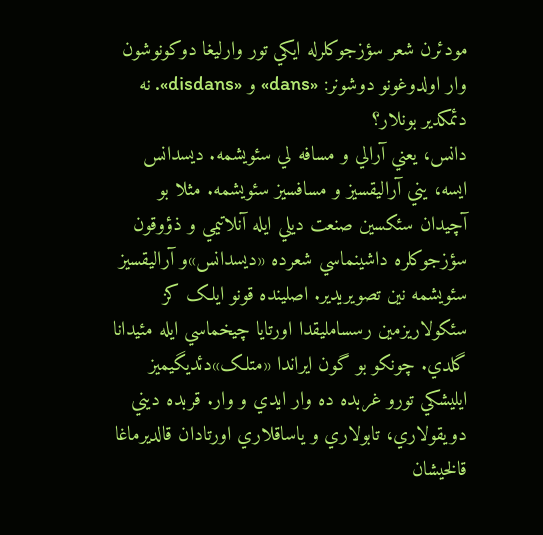مودئرن شعر سؤزجوکلرله ايکي تور وارليغا دوکونوشون وار اولدوغونو دوشونر: «dans» و «disdans». نه دئمکدير بونلار؟
دانس، يعني آرالي و مسافه لي سئويشمه. ديسدانس ايسه، يني آراليقسيز و مسافسيز سئويشمه. مثلا بو آچيدان سئکسين صنعت ديلي ايله آنلاتيمي و ذؤوقون سؤزجوکلره داشينماسي شعرده «ديسدانس»و آراليقسيز سئويشمه نين تصويريدير. اصلینده قونو ايلک کز سئکولاريزمين رسسامليقدا اورتايا چيخماسي ايله مئيدانا گلدي. چونکو بو گون ايراندا «متلک»دئديگيميز ايليشکي تورو غربده ده وار ايدي و وار. قربده ديني دويقولاري، تابولاري و ياساقلاري اورتادان قالديرماغا قالخيشان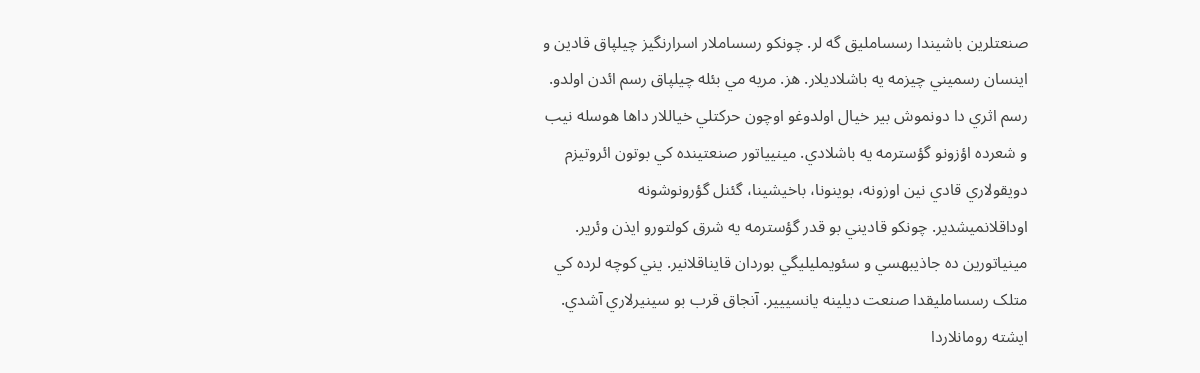صنعتلرين باشيندا رسسامليق گه لر. چونکو رسساملار اسرارنگيز چيلپاق قادين و اينسان رسميني چيزمه يه باشلاديلار. هز. مريه مي بئله چيلپاق رسم ائدن اولدو. رسم اثري دا دونموش بير خيال اولدوغو اوچون حرکتلي خياللار داها هوسله نيب و شعرده اؤزونو گؤسترمه يه باشلادي. مينيياتور صنعتينده کي بوتون ائروتيزم دويقولاري قادي نين اوزونه، بوينونا، باخيشينا، گئنل گؤرونوشونه اوداقلانميشدير. چونکو قاديني بو قدر گؤسترمه يه شرق کولتورو ايذن وئرير. مينياتورين ده جاذيبهسي و سئويمليليگي بوردان قايناقلانير. يني کوچه لرده کي متلک رسسامليقدا صنعت ديلينه يانسييير. آنجاق قرب بو سينيرلاري آشدي. ايشته رومانلاردا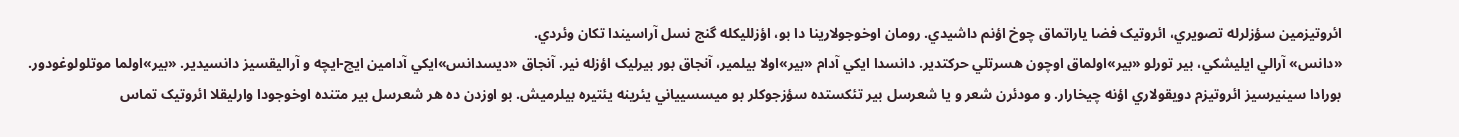ائروتيزمين سؤزلرله تصويري، ائروتيک فضا ياراتماق چوخ اؤنم داشيدي. رومان اوخوجولارينا دا بو، اؤزلليکله گنج نسل آراسيندا تکان وئردي.
«دانس» آرالي ايليشکي، بير تورلو «بير»اولماق اوچون هسرتلي حرکتدير. دانسدا ايکي آدام «بير»اولا بيلمير، آنجاق بور بيرليک اؤزله نير. آنجاق «ديسدانس»ايکي آدامين ايچ-ايچه و آراليقسيز دانسيدير. «بير»اولما موتلولوغودور. بورادا سينيرسيز ائروتيزم دويقولاري اؤنه چيخارار. و مودئرن شعر و يا شعرسل بير تئکستده سؤزجوکلر بو ميسسيياني يئرينه يئتيره بيلرميش. بو اوزدن ده هر شعرسل بير متنده اوخوجودا وارليقلا ائروتيک تماس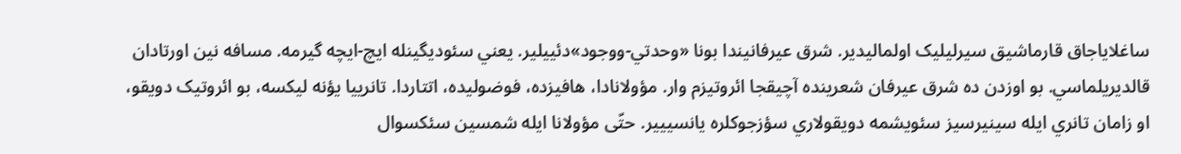ساغلاياجاق قارماشيق سيرليليک اولماليدير. شرق عيرفانيندا بونا «وحدتي-ووجود»دئييلير. يعني سئوديگينله ايچ-ايچه گيرمه. مسافه نين اورتادان قالديريلماسي. بو اوزدن ده شرق عيرفان شعرينده آچيقجا ائروتيزم وار. مؤولانادا، هافيزده، فوضوليده، اتتاردا. تانرييا يؤنه ليکسه، بو ائروتيک دويقو، او زامان تانري ايله سينيرسيز سئويشمه دويقولاري سؤزجوکلره يانسييير. حتّی مؤولانا ايله شمسين سئکسوال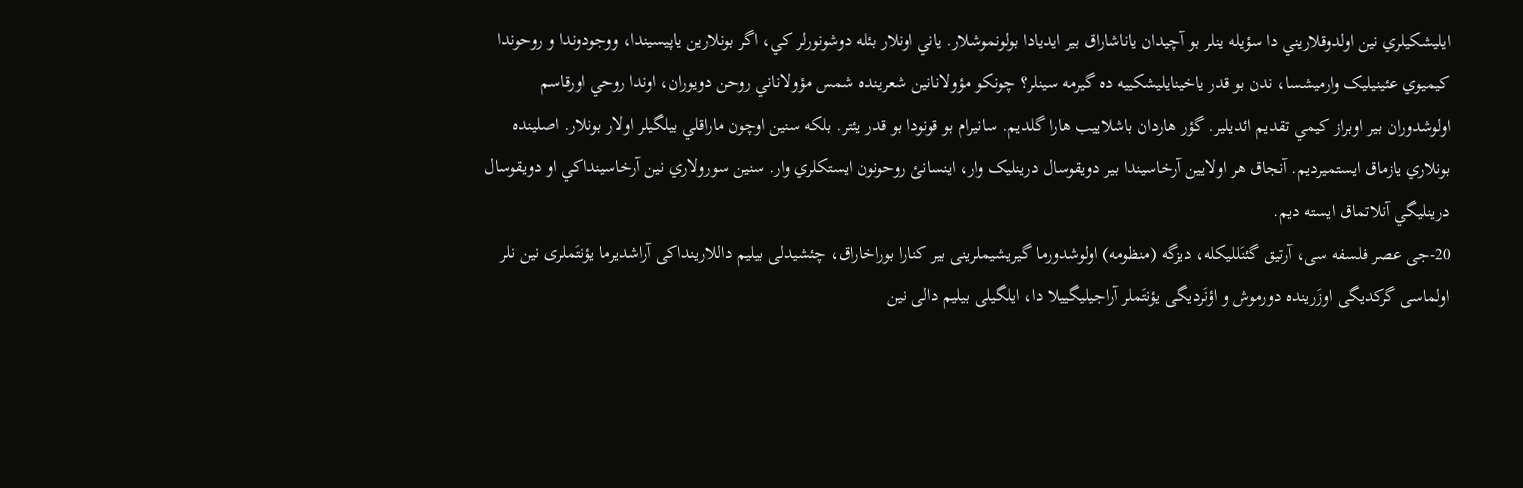ايليشکيلري نين اولدوقلاريني دا سؤيله ينلر بو آچيدان ياناشاراق بير ايديادا بولونموشلار. ياني اونلار بئله دوشونورلر کي، اگر بونلارين ياپيسيندا، ووجودوندا و روحوندا کيميوي عئينيليک وارميشسا، ندن بو قدر ياخينايليشکييه ده گيرمه سينلر؟ چونکو مؤولانانين شعرينده شمس مؤولاناني روحن دويوران، اوندا روحي اورقاسم اولوشدوران بير اوبراز کيمي تقديم ائديلير. گؤر هاردان باشلاييب هارا گلديم. سانيرام بو قونودا بو قدر يئتر. بلکه سنين اوچون ماراقلي بيلگيلر اولار بونلار. اصلینده بونلاري يازماق ايستميرديم. آنجاق هر اولايين آرخاسيندا بير دويقوسال درينليک وار، اينسانئ روحونون ايستکلري وار. سنين سورولاري نين آرخاسينداکي او دويقوسال درينليگي آنلاتماق ايسته ديم.
20-جی عصر فلسفه سی، آرتیق گئنَللیکله، دیزگه (منظومه) اولوشدورما گیریشیملرینی بیر کنارا بوراخاراق، چئشیدلی بیلیم داللارینداکی آراشدیرما یؤنتَملری نین نلر اولماسی گرکدیگی اوزَرینده دورموش و اؤنَردیگی یؤنتَملر آراجیلیگییلا دا، ایلگیلی بیلیم دالی نین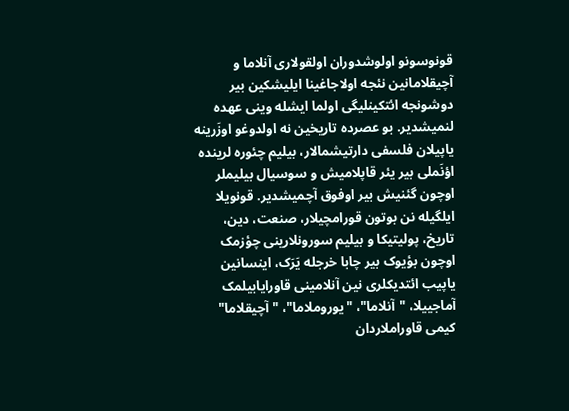قونوسونو اولوشدوران اولقولاری آنلاما و آچیقلامانین نئجه اولاجاغینا ایلیشکین بیر دوشونجه ائتکینلیگی اولما ایشله وینی عهده لنمیشدیر. بو عصرده تاریخین نه اولدوغو اوزَرینه یاپیلان فلسفی دارتیشمالار، بیلیم چئوره لرینده اؤنَملی بیر یئر قاپلامیش و سوسیال بیلیملر اوچون گئنیش بیر اوفوق آچمیشدیر. قونویلا ایلگیله نن بوتون قورامچیلار، صنعت، دین، تاریخ، پولیتیکا و بیلیم سورونلارینی چؤزمک اوچون بؤیوک بیر چابا خرجله یَرَک، اینسانین یاپیب ائتدیکلری نین آنلامینی قاورایابیلمک آماجییلا، "آنلاما"، "یوروملاما"، "آچیقلاما" کیمی قاوراملاردان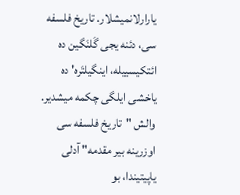یارارلانمیشلار. تاریخ فلسفه سی، دئنه یجی گَلنَگین ده ائتکیسییله، اینگیلتَره' ده یاخشی ایلگی چکمه میشدیر. والش "تاریخ فلسفه سی اوزرینه بیر مقدمه" آدلی یاپیتیندا، بو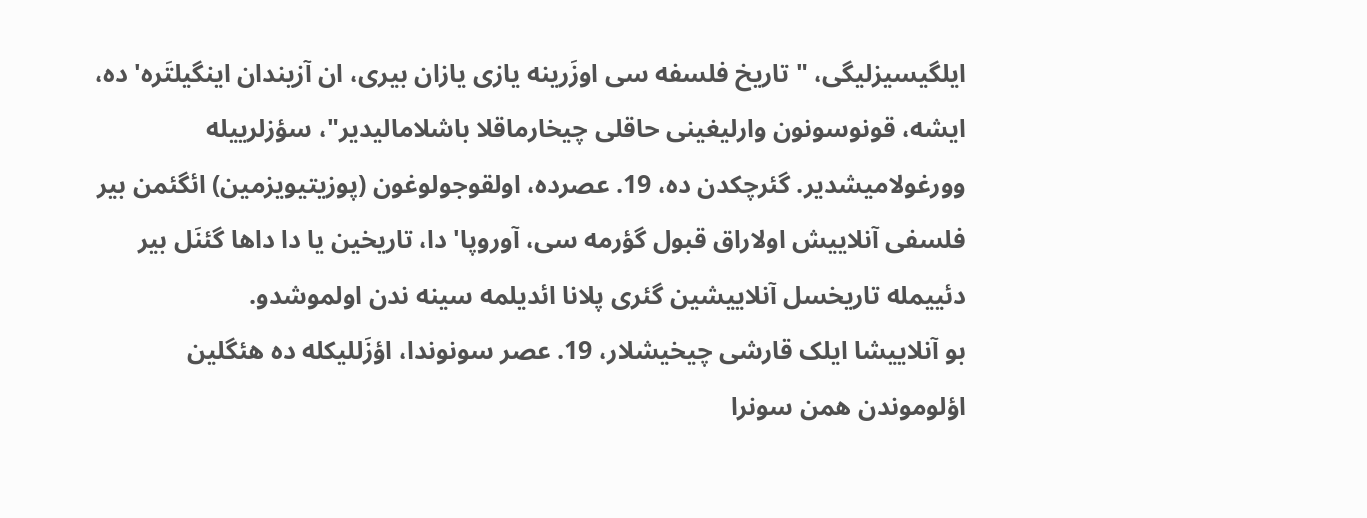ایلگیسیزلیگی، " تاریخ فلسفه سی اوزَرینه یازی یازان بیری، ان آزیندان اینگیلتَره' ده، ایشه، قونوسونون وارلیغینی حاقلی چیخارماقلا باشلامالیدیر"، سؤزلرییله وورغولامیشدیر. گئرچکدن ده، 19. عصرده، اولقوجولوغون (پوزیتیویزمین) ائگئمن بیر فلسفی آنلاییش اولاراق قبول گؤرمه سی، آوروپا' دا، تاریخین یا دا داها گئنَل بیر دئییمله تاریخسل آنلاییشین گئری پلانا ائدیلمه سینه ندن اولموشدو.
بو آنلاییشا ایلک قارشی چیخیشلار، 19. عصر سونوندا، اؤزَللیکله ده هئگلین اؤلوموندن همن سونرا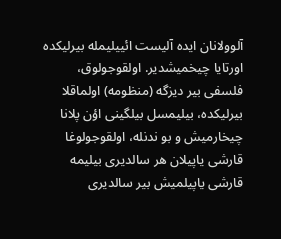آلوولانان ایده آلیست ائییلیمله بیرلیکده اورتایا چیخمیشدیر. اولقوجولوق، فلسفی بیر دیزگه (منظومه) اولماقلا بیرلیکده، بیلیمسل بیلگینی اؤن پلانا چیخارمیش و بو ندنله، اولقوجولوغا قارشی یاپیلان هر سالدیری بیلیمه قارشی یاپیلمیش بیر سالدیری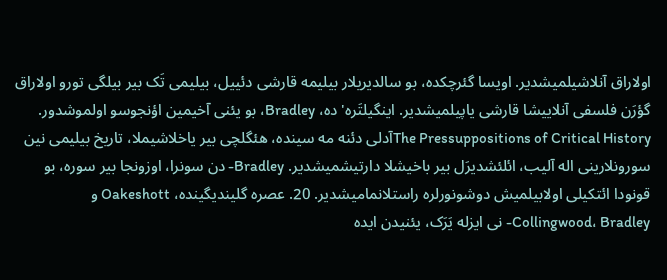اولاراق آنلاشیلمیشدیر. اویسا گئرچکده، بو سالدیریلار بیلیمه قارشی دئییل، بیلیمی تَک بیر بیلگی تورو اولاراق گؤرَن فلسفی آنلاییشا قارشی یاپیلمیشدیر. اینگیلتَره' ده، Bradley، بو یئنی آخیمین اؤنجوسو اولموشدور.
The Pressuppositions of Critical Historyآدلی دئنه مه سینده، هئگلچی بیر یاخلاشیملا، تاریخ بیلیمی نین سورونلارینی اله آلیب، ائلئشدیرَل بیر باخیشلا دارتیشمیشدیر. Bradley- دن سونرا، اوزونجا بیر سوره، بو قونودا ائتکیلی اولابیلمیش دوشونورلره راستلانمامیشدیر. 20. عصره گلیندیگینده، Oakeshott و Collingwood، Bradley- نی ایزله یَرَک، یئنیدن ایده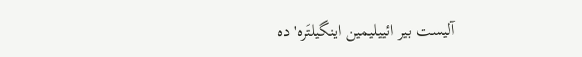آلیست بیر ائییلیمین اینگیلتَره' ده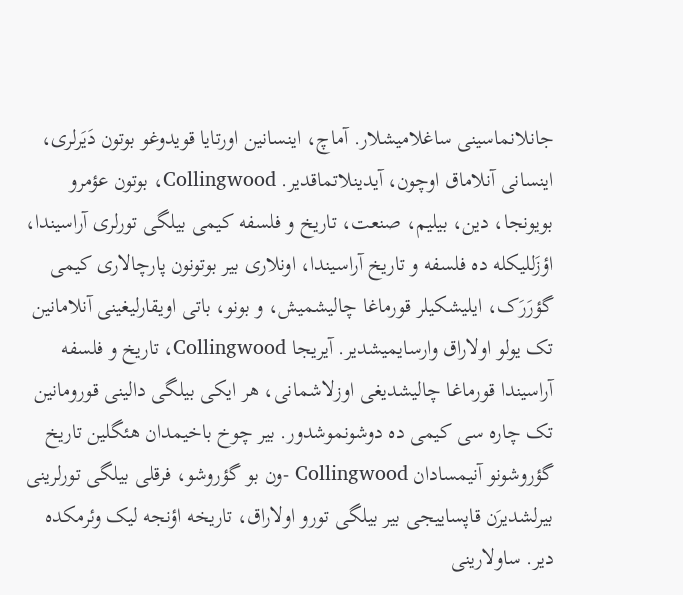جانلانماسینی ساغلامیشلار. آماچ، اینسانین اورتایا قویدوغو بوتون دَیَرلری، اینسانی آنلاماق اوچون، آیدینلاتماقدیر. Collingwood، بوتون عؤمرو بویونجا، دین، بیلیم، صنعت، تاریخ و فلسفه کیمی بیلگی تورلری آراسیندا، اؤزَللیکله ده فلسفه و تاریخ آراسیندا، اونلاری بیر بوتونون پارچالاری کیمی گؤرَرَک، ایلیشکیلر قورماغا چالیشمیش، و بونو، باتی اویقارلیغینی آنلامانین تک یولو اولاراق وارسایمیشدیر. آیریجا Collingwood، تاریخ و فلسفه آراسیندا قورماغا چالیشدیغی اوزلاشمانی، هر ایکی بیلگی دالینی قورومانین تک چاره سی کیمی ده دوشونموشدور. بیر چوخ باخیمدان هئگلین تاریخ گؤروشونو آنیمسادان Collingwood -ون بو گؤروشو، فرقلی بیلگی تورلرینی بیرلشدیرَن قاپساییجی بیر بیلگی تورو اولاراق، تاریخه اؤنجه لیک وئرمکده دیر. ساولارینی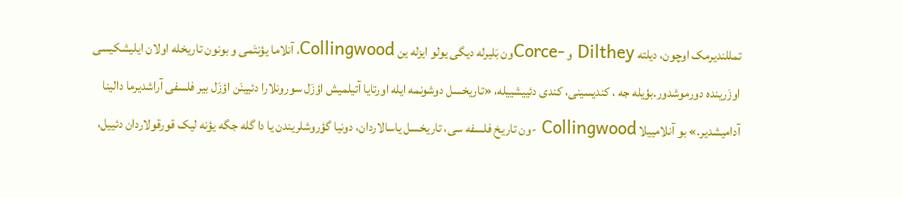تمللندیرمک اوچون، دیلته Dilthey و -Corceون بَلیرله دیگی یولو ایزله ین Collingwood، آنلاما یؤنتَمی و بونون تاریخله اولان ایلیشکیسی اوزَرینده دورموشدور.بؤیله جه ، کندیسینی، کندی دئییشییله، «تاریخسل دوشونمه ایله اورتایا آتیلمیش اؤزَل سورونلارا دئیینَن اؤزَل بیر فلسفی آراشدیرما دالینا آدامیشدیر.» بو آنلامییلا Collingwood -ون تاریخ فلسفه سی، تاریخسل یاسالاردان، دونیا گؤروشلریندن یا دا گله جگه یؤنه لیک قورقولاردان دئییل،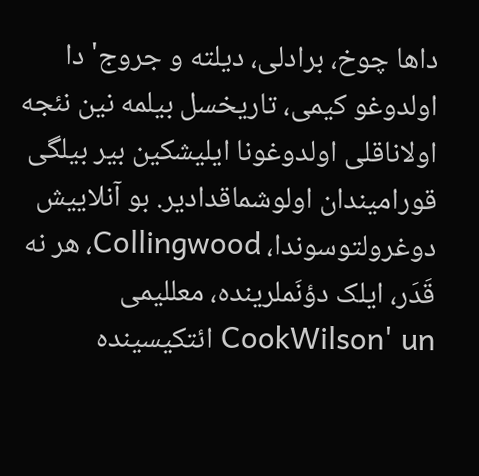داها چوخ، برادلی، دیلته و جروج' دا اولدوغو کیمی، تاریخسل بیلمه نین نئجه اولاناقلی اولدوغونا ایلیشکین بیر بیلگی قورامیندان اولوشماقدادیر. بو آنلاییش دوغرولتوسوندا، Collingwood، هر نه قَدَر، ایلک دؤنَملرینده، معللیمی CookWilson' un ائتکیسینده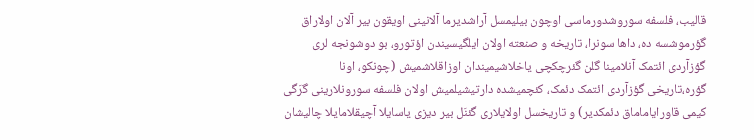قالیب، فلسفه سوروشدورماسی اوچون بیلیمسل آراشدیرما آلانینی اویقون بیر آلان اولاراق گؤرموشسه ده، داها سونرا، تاریخه و صنعته اولان ایلگیسیندن اؤتورو، بو دوشونجه لری گؤزآردی ائتمک آنلامینا گلن گئرچکچی یاخلاشیمیندان اوزاقلاشمیش (چونکو، اونا گؤره،تاریخی گؤزآردی ائتمک دئمک، کئچمیشده دارتیشیلمیش اولان فلسفه سورونلارینی گرَگی کیمی قاورایاماماق دئمکدیر) و تاریخسل اولایلاری گئنَل بیر دیزی یاسایلا آچیقلامایلا چالیشان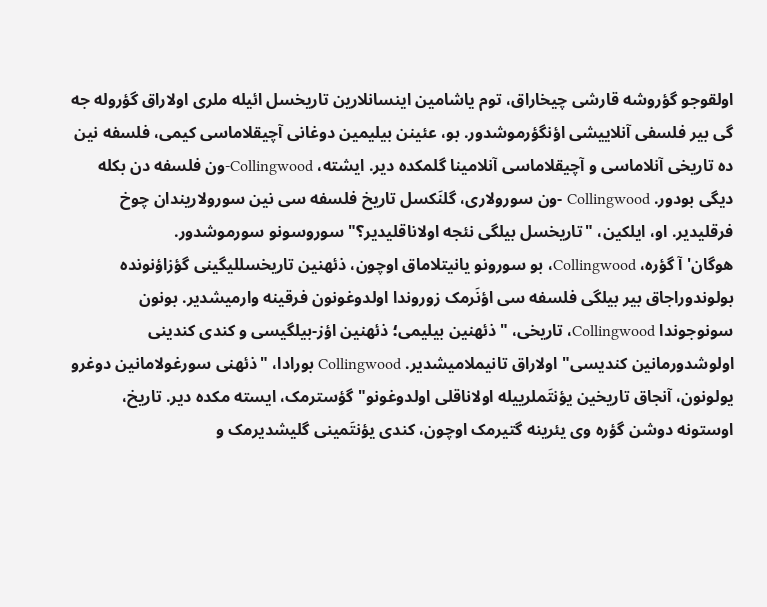اولقوجو گؤروشه قارشی چیخاراق، توم یاشامین اینسانلارین تاریخسل ائیله ملری اولاراق گؤروله جه گی بیر فلسفی آنلاییشی اؤنگؤرموشدور. بو، عئینن بیلیمین دوغانی آچیقلاماسی کیمی، فلسفه نین ده تاریخی آنلاماسی و آچیقلاماسی آنلامینا گلمکده دیر. ایشته، Collingwood-ون فلسفه دن بکله دیگی بودور. Collingwood -ون سورولاری، گلنَکسل تاریخ فلسفه سی نین سورولاریندان چوخ فرقلیدیر. او، ایلکین، "تاریخسل بیلگی نئجه اولاناقلیدیر؟" سوروسونو سورموشدور.
هوگان' آ گؤره، Collingwood، بو سورونو یانیتلاماق اوچون، ذئهنین تاریخسللیگینی گؤزاؤنونده بولوندوراجاق بیر بیلگی فلسفه سی اؤنَرمک زوروندا اولدوغونون فرقینه وارمیشدیر. بونون سونوجوندا Collingwood، تاریخی، "ذئهنین بیلیمی؛ ذئهنین اؤز-بیلگیسی و کندی کندینی اولوشدورمانین کندیسی" اولاراق تانیملامیشدیر. Collingwood بورادا، "ذئهنی سورغولامانین دوغرو یولونون، آنجاق تاریخین یؤنتَملرییله اولاناقلی اولدوغونو"گؤسترمک، ایسته مکده دیر. تاریخ، اوستونه دوشن گؤره وی یئرینه گتیرمک اوچون، کندی یؤنتَمینی گلیشدیرمک و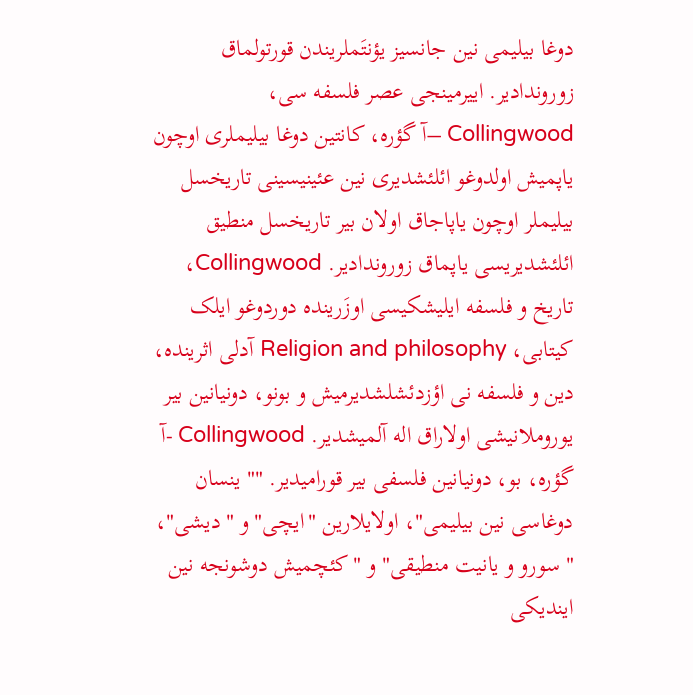دوغا بیلیمی نین جانسیز یؤنتَملریندن قورتولماق زوروندادیر. اییرمینجی عصر فلسفه سی، Collingwood –آ گؤره، کانتین دوغا بیلیملری اوچون یاپمیش اولدوغو ائلئشدیری نین عئینیسینی تاریخسل بیلیملر اوچون یاپاجاق اولان بیر تاریخسل منطیق ائلئشدیریسی یاپماق زوروندادیر. Collingwood، تاریخ و فلسفه ایلیشکیسی اوزَرینده دوردوغو ایلک کیتابی، Religion and philosophy آدلی اثرینده، دین و فلسفه نی اؤزدئشلشدیرمیش و بونو، دونیانین بیر یوروملانیشی اولاراق اله آلمیشدیر. Collingwood -آ گؤره، بو، دونیانین فلسفی بیر قورامیدیر. "" ینسان دوغاسی نین بیلیمی"، اولایلارین "ایچی" و "دیشی"، " سورو و یانیت منطیقی" و "کئچمیش دوشونجه نین ایندیکی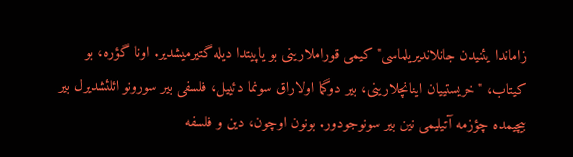زاماندا یئنیدن جانلاندیریلماسی" کیمی قوراملارینی بو یاپیتدا دیله گتیرمیشدیر. اونا گؤره، بو کیتاب، "خریستییان اینانچلارینی، بیر دوگما اولاراق سونما دئییل، فلسفی بیر سورونو ائلئشدیرل بیر بیچیمده چؤزمه آتیلیمی نین بیر سونوجودور. بونون اوچون، دین و فلسفه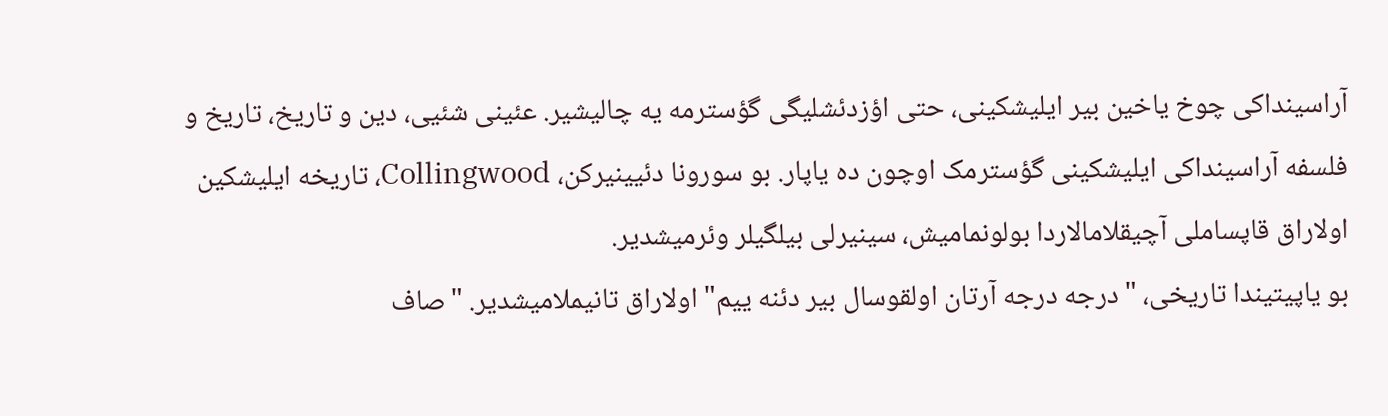آراسینداکی چوخ یاخین بیر ایلیشکینی، حتی اؤزدئشلیگی گؤسترمه یه چالیشیر. عئینی شئیی، دین و تاریخ، تاریخ و فلسفه آراسینداکی ایلیشکینی گؤسترمک اوچون ده یاپار. بو سورونا دئیینیرکن، Collingwood، تاریخه ایلیشکین اولاراق قاپساملی آچیقلامالاردا بولونمامیش، سینیرلی بیلگیلر وئرمیشدیر.
بو یاپیتیندا تاریخی، "درجه درجه آرتان اولقوسال بیر دئنه ییم" اولاراق تانیملامیشدیر. "صاف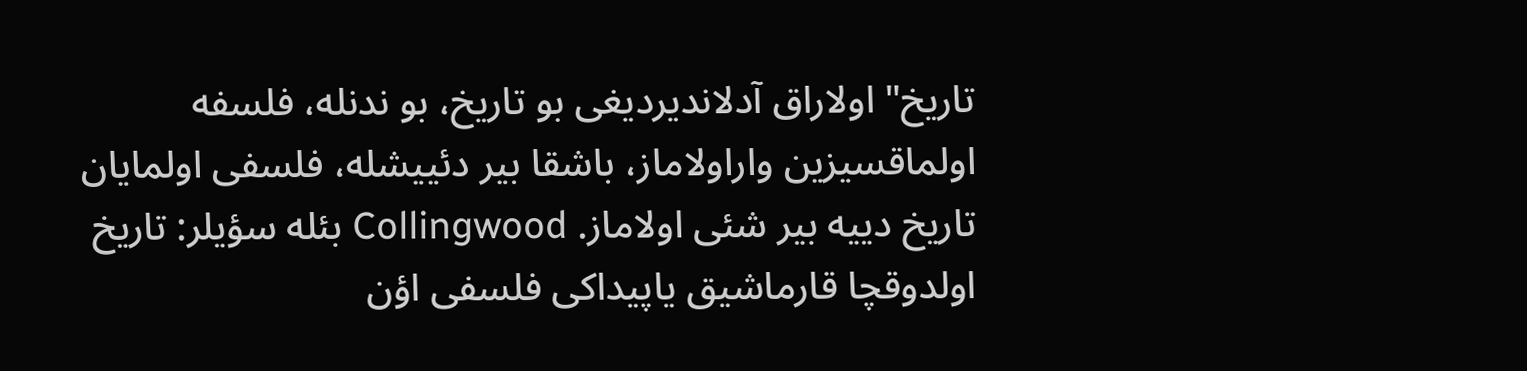تاریخ" اولاراق آدلاندیردیغی بو تاریخ، بو ندنله، فلسفه اولماقسیزین واراولاماز، باشقا بیر دئییشله، فلسفی اولمایان تاریخ دییه بیر شئی اولاماز. Collingwood بئله سؤیلر: تاریخ اولدوقچا قارماشیق یاپیداکی فلسفی اؤن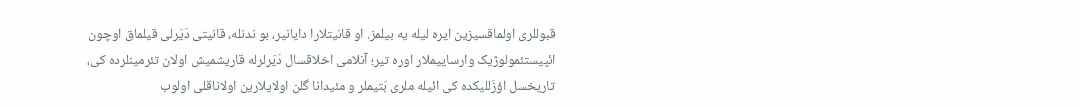قبوللری اولماقسیزین ایره لیله یه بیلمز. او قانیتلارا دایانیر، بو ندنله، قانیتی دَیَرلی قیلماق اوچون ائپیستئمولوژیک وارساییملار اوره تیر؛ آنلامی اخلاقسال دَیَرلرله قاریشمیش اولان تئرمینلرده کی، تاریخسل اؤزَللیکده کی ائیله ملری بَتیملر و مئیدانا گلن اولایلارین اولاناقلی اولوب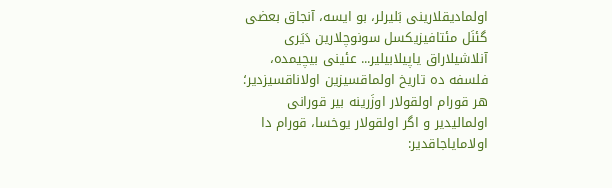اولمادیقلارینی بَلیرلر، بو ایسه، آنجاق بعضی گئنَل مئتافیزیکسل سونوچلارین دَیَری آنلاشیلاراق یاپیلابیلیر... عئینی بیچیمده، فلسفه ده تاریخ اولماقسیزین اولاناقسیزدیر؛ هر قورام اولقولار اوزَرینه بیر قورانی اولمالیدیر و اگر اولقولار یوخسا، قورام دا اولامایاجاقدیر: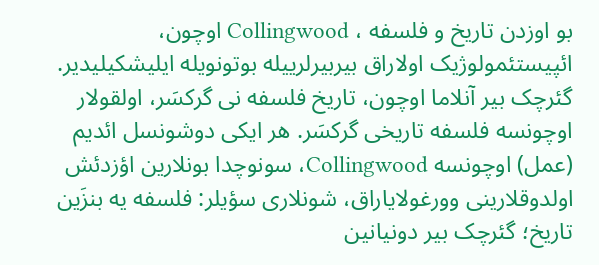بو اوزدن تاریخ و فلسفه ، Collingwood اوچون، ائپیستئمولوژیک اولاراق بیربیرلرییله بوتونویله ایلیشکیلیدیر. گئرچک بیر آنلاما اوچون، تاریخ فلسفه نی گرکسَر، اولقولار اوچونسه فلسفه تاریخی گرکسَر. هر ایکی دوشونسل ائدیم (عمل) اوچونسه Collingwood، سونوچدا بونلارین اؤزدئش اولدوقلارینی وورغولایاراق، شونلاری سؤیلر: فلسفه یه بنزَین تاریخ؛ گئرچک بیر دونیانین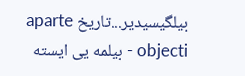بیلگیسیدیر...تاریخ aparte objecti - بیلمه یی ایسته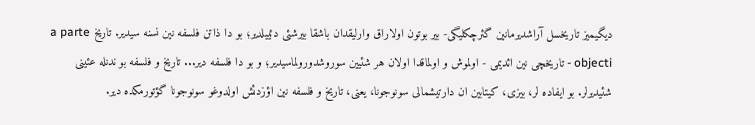دیگیمیز تاریخسل آراشدیرمانین گئرچکلیگی- بیر بوتون اولاراق وارلیقدان باشقا بیرشئی دئییلدیر؛ بو دا ذاتن فلسفه نین نسنه سیدیر. تاریخ a parte objecti - تاریخچی نین ائدیمی - اولموش و اولماقدا اولان هر شئیین سوروشدورولماسیدیر؛ و بو دا فلسفه دیر... تاریخ و فلسفه بو ندنله عئینی شئیدیرلر. بو ایفاده لر، بیزی، کیتابین ان دارتیشمالی سونوجونا، یعنی، تاریخ و فلسفه نین اؤزدئش اولدوغو سونوجونا گؤتورمکده دیر.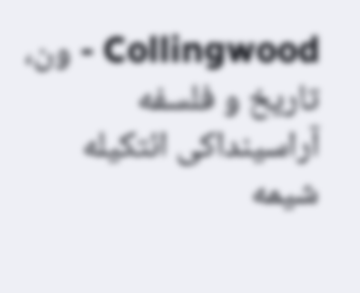Collingwood - ون، تاریخ و فلسفه آراسینداکی ائتکیله شیمه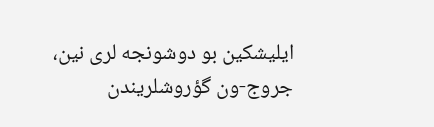ایلیشکین بو دوشونجه لری نین، جروج-ون گؤروشلریندن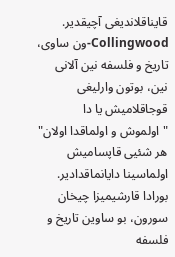قایناقلاندیغی آچیقدیر. Collingwood-ون ساوی، تاریخ و فلسفه نین آلانی نین، بوتون وارلیغی قوجاقلامیش یا دا "اولموش و اولماقدا اولان" هر شئیی قاپسامیش اولماسینا دایانماقدادیر. بورادا قارشیمیزا چیخان سورون، بو ساوین تاریخ و فلسفه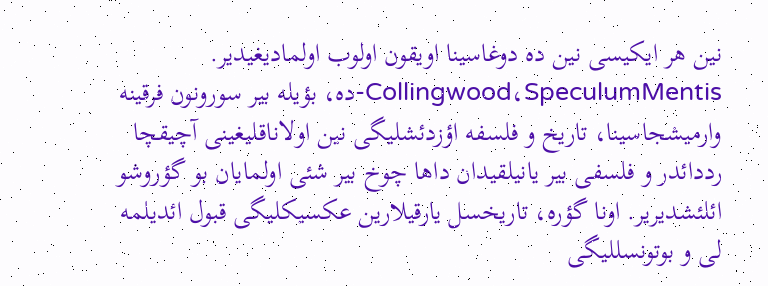نین هر ایکیسی نین ده دوغاسینا اویقون اولوب اولمادیغیدیر.
Collingwood،SpeculumMentis-ده، بؤیله بیر سورونون فرقینه وارمیشجاسینا، تاریخ و فلسفه اؤزدئشلیگی نین اولاناقلیغینی آچیقچا رددائدر و فلسفی بیر یانیلقیدان داها چوخ بیر شئی اولمایان بو گؤروشو ائلئشدیریر. اونا گؤره، تاریخسل یارقیلارین عکسیکلیگی قبول ائدیلمه لی و بوتونسللیگی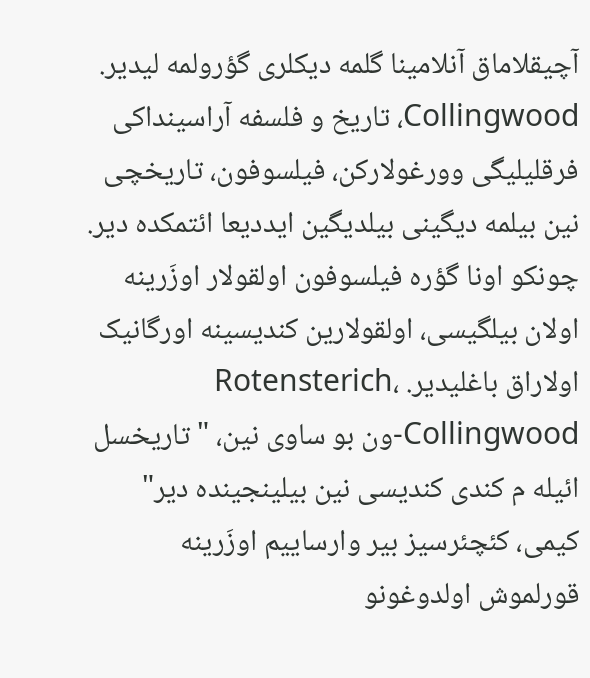آچیقلاماق آنلامینا گلمه دیکلری گؤرولمه لیدیر. Collingwood، تاریخ و فلسفه آراسینداکی فرقلیلیگی وورغولارکن، فیلسوفون، تاریخچی نین بیلمه دیگینی بیلدیگین ایددیعا ائتمکده دیر. چونکو اونا گؤره فیلسوفون اولقولار اوزَرینه اولان بیلگیسی، اولقولارین کندیسینه اورگانیک اولاراق باغلیدیر. Rotensterich، Collingwood-ون بو ساوی نین، "تاریخسل ائیله م کندی کندیسی نین بیلینجینده دیر" کیمی، کئچئرسیز بیر وارساییم اوزَرینه قورلموش اولدوغونو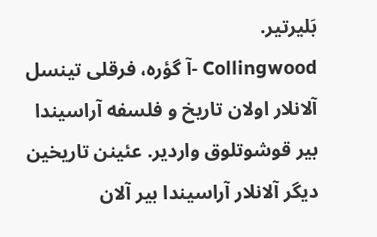بَلیرتیر.
Collingwood -آ گؤره، فرقلی تینسل آلانلار اولان تاریخ و فلسفه آراسیندا بیر قوشوتلوق واردیر. عئینن تاریخین دیگر آلانلار آراسیندا بیر آلان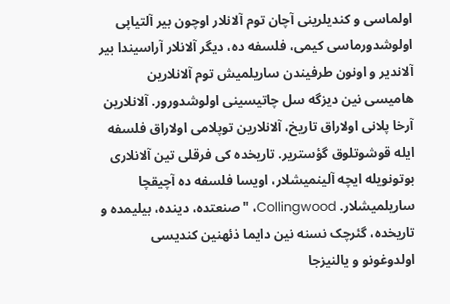اولماسی و کندیلرینی آچان توم آلانلار اوچون بیر آلتیاپی اولوشدورماسی کیمی، فلسفه ده، دیگر آلانلار آراسیندا بیر آلاندیر و اونون طرفیندن ساریلمیش توم آلانلارین هامیسی نین دیزگه سل چاتیسینی اولوشدورور. آلانلارین آرخا پلانی اولاراق تاریخ، آلانلارین توپلامی اولاراق فلسفه ایله قوشوتلوق گؤستریر. تاریخده کی فرقلی تین آلانلاری بوتونویله ایچه آلینمیشلار، اویسا فلسفه ده آچیقچا ساریلمیشلار. Collingwood، "صنعتده، دینده، بیلیمده و تاریخده، گئرچک نسنه نین دایما ذئهنین کندیسی اولدوغونو و یالنیزجا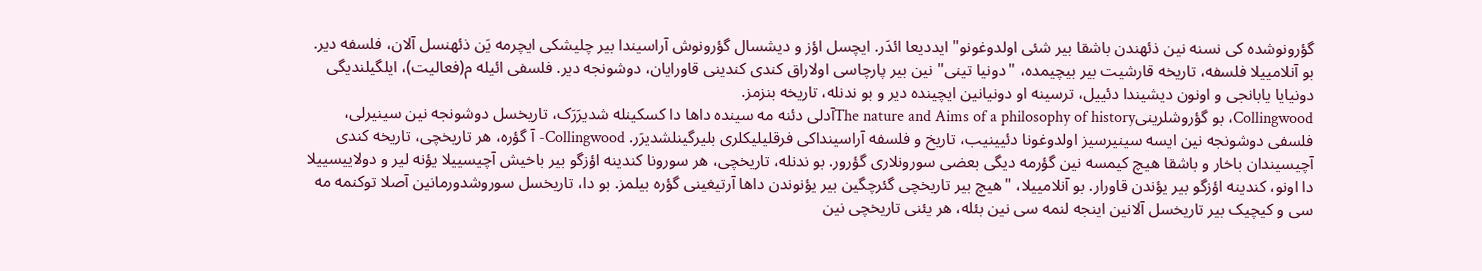گؤرونوشده کی نسنه نین ذئهندن باشقا بیر شئی اولدوغونو" ایددیعا ائدَر. ایچسل اؤز و دیشسال گؤرونوش آراسیندا بیر چلیشکی ایچرمه یَن ذئهنسل آلان، فلسفه دیر. بو آنلامییلا فلسفه، تاریخه قارشیت بیر بیچیمده، "دونیا تینی"نین بیر پارچاسی اولاراق کندی کندینی قاورایان، دوشونجه دیر. فلسفی ائیله م(فعالیت)، ایلگیلندیگی دونیایا یابانجی و اونون دیشیندا دئییل، ترسینه او دونیانین ایچینده دیر و بو ندنله، تاریخه بنزمز.
Collingwood، بو گؤروشلرینیThe nature and Aims of a philosophy of historyآدلی دئنه مه سینده داها دا کسکینله شدیرَرَک، تاریخسل دوشونجه نین سینیرلی، فلسفی دوشونجه نین ایسه سینیرسیز اولدوغونا دئیینیب، تاریخ و فلسفه آراسینداکی فرقلیلیکلری بلیرگینلشدیرَر. Collingwood- آ گؤره، هر تاریخچی، تاریخه کندی آچیسیندان باخار و باشقا هیچ کیمسه نین گؤرمه دیگی بعضی سورونلاری گؤرور. بو ندنله، تاریخچی، هر سورونا کندینه اؤزگو بیر باخیش آچیسییلا یؤنه لیر و دولاییسییلا دا اونو، کندینه اؤزگو بیر یؤندن قاورار. بو آنلامییلا، "هیچ بیر تاریخچی گئرچگین بیر یؤنوندن داها آرتیغینی گؤره بیلمز. بو دا، تاریخسل سوروشدورمانین آصلا توکنمه مه سی و کیچیک بیر تاریخسل آلانین اینجه لنمه سی نین بئله، هر یئنی تاریخچی نین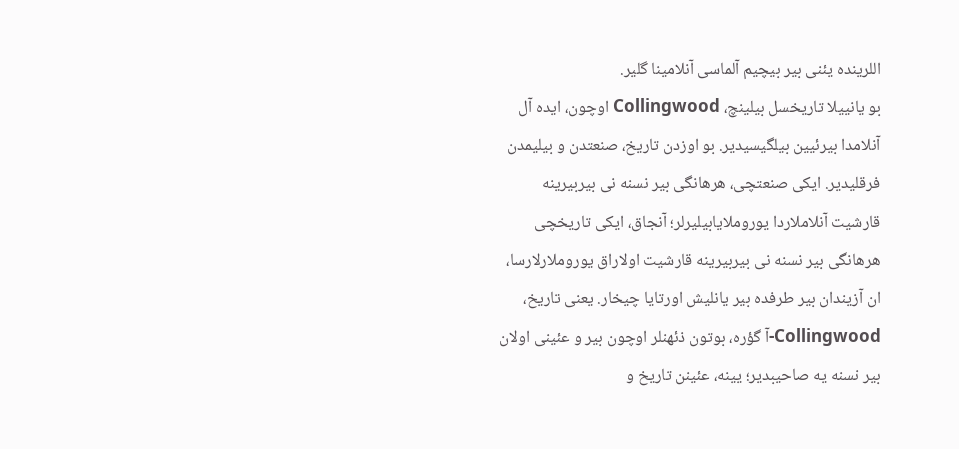اللرینده یئنی بیر بیچیم آلماسی آنلامینا گلیر.
بو یانییلا تاریخسل بیلینچ، Collingwood اوچون، ایده آل آنلامدا بیرئیین بیلگیسیدیر. بو اوزدن تاریخ، صنعتدن و بیلیمدن فرقلیدیر. ایکی صنعتچی، هرهانگی بیر نسنه نی بیربیرینه قارشیت آنلاملاردا یوروملایابیلیرلر؛ آنجاق، ایکی تاریخچی هرهانگی بیر نسنه نی بیربیرینه قارشیت اولاراق یوروملارلارسا، ان آزیندان بیر طرفده بیر یانلیش اورتایا چیخار. یعنی تاریخ، Collingwood-آ گؤره، بوتون ذئهنلر اوچون بیر و عئینی اولان بیر نسنه یه صاحیبدیر؛ یینه، عئینن تاریخ و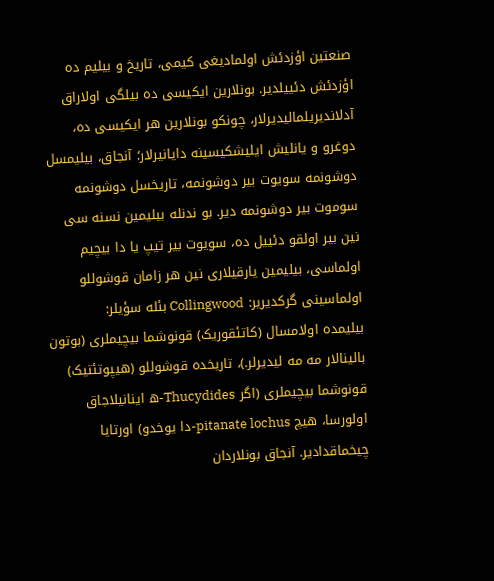صنعتین اؤزدئش اولمادیغی کیمی، تاریخ و بیلیم ده اؤزدئش دئییلدیر. بونلارین ایکیسی ده بیلگی اولاراق آدلاندیریلمالیدیرلار، چونکو بونلارین هر ایکیسی ده، دوغرو و یانلیش ایلیشکیسینه دایانیرلار؛ آنجاق، بیلیمسل دوشونمه سویوت بیر دوشونمه، تاریخسل دوشونمه سوموت بیر دوشونمه دیر. بو ندنله بیلیمین نسنه سی نین بیر اولقو دئییل ده، سویوت بیر تیپ یا دا بیچیم اولماسی، بیلیمین یارقیلاری نین هر زامان قوشوللو اولماسینی گرکدیریر: Collingwood بئله سؤیلر:
بیلیمده اولامسال (کاتئقوریک) قونوشما بیچیملری (بوتون بالینالار مه مه لیدیرلر.)، تاریخده قوشوللو (هیپوتئتیک) قونوشما بیچیملری (اگر Thucydides-ه اینانیلاجاق اولورسا، هیچ pitanate lochus-دا یوخدو) اورتایا چیخماقدادیر. آنجاق بونلاردان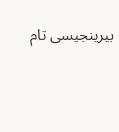بیرینجیسی تام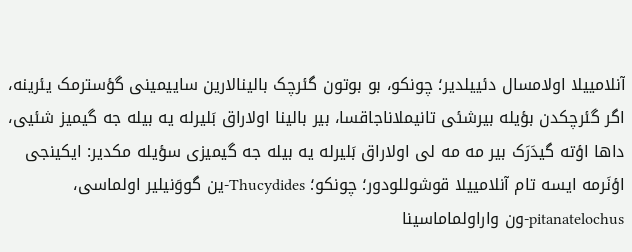آنلامییلا اولامسال دئییلدیر؛ چونکو، بو بوتون گئرچک بالینالارین ساییمینی گؤسترمک یئرینه، اگر گئرچکدن بؤیله بیرشئی تانیملاناجاقسا، بیر بالینا اولاراق بَلیرله یه بیله جه گیمیز شئیی، داها اؤته گیدَرَک بیر مه مه لی اولاراق بَلیرله یه بیله جه گیمیزی سؤیله مکدیر: ایکینجی اؤنَرمه ایسه تام آنلامییلا قوشوللودور؛ چونکو؛ Thucydides-ین گووَنیلیر اولماسی، pitanatelochus-ون واراولماماسینا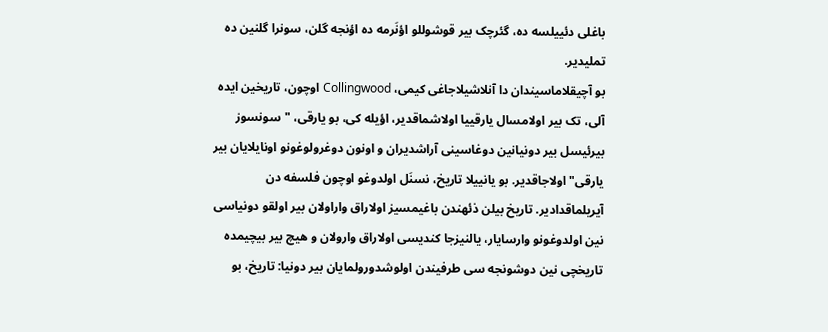باغلی دئییلسه ده، گئرچک بیر قوشوللو اؤنَرمه ده اؤنجه گلن، سونرا گلنین ده تملیدیر.
بو آچیقلاماسیندان دا آنلاشیلاجاغی کیمی، Collingwood اوچون، تاریخین ایده آلی، تک بیر اولامسال یارقییا اولاشماقدیر، اؤیله کی، بو یارقی، "سونسوز بیرئیسل بیر دونیانین دوغاسینی آراشدیران و اونون دوغرولوغونو اونایلایان بیر یارقی" اولاجاقدیر. بو یانییلا تاریخ، نسنَل اولدوغو اوچون فلسفه دن آیریلماقدادیر. تاریخ بیلن ذئهندن باغیمسیز اولاراق واراولان بیر اولقو دونیاسی نین اولدوغونو وارسایار، یالنیزجا کندیسی اولاراق وارولان و هیچ بیر بیچیمده تاریخچی نین دوشونجه سی طرفیندن اولوشدورولمایان بیر دونیا: تاریخ، بو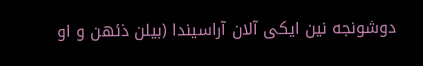دوشونجه نین ایکی آلان آراسیندا (بیلن ذئهن و او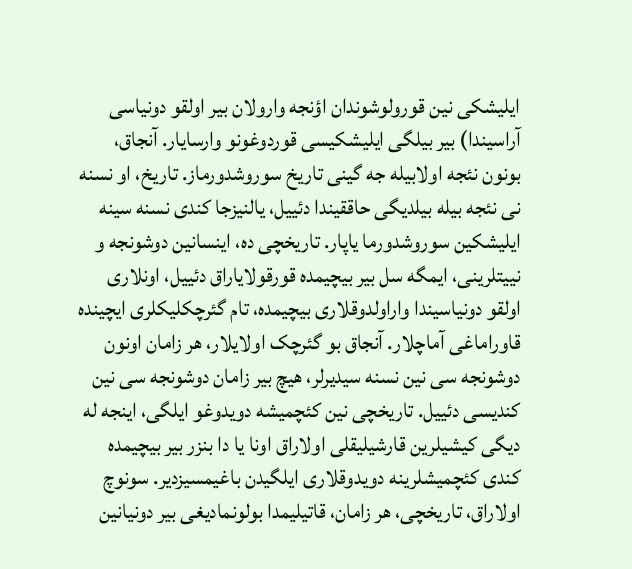ایلیشکی نین قورولوشوندان اؤنجه وارولان بیر اولقو دونیاسی آراسیندا) بیر بیلگی ایلیشکیسی قوردوغونو وارسایار. آنجاق، بونون نئجه اولابیله جه گینی تاریخ سوروشدورماز. تاریخ، او نسنه نی نئجه بیله بیلدیگی حاققیندا دئییل، یالنیزجا کندی نسنه سینه ایلیشکین سوروشدورما یاپار. تاریخچی ده، اینسانین دوشونجه و نییتلرینی، ایمگه سل بیر بیچیمده قورقولایاراق دئییل، اونلاری اولقو دونیاسیندا واراولدوقلاری بیچیمده، تام گئرچکلیکلری ایچینده قاوراماغی آماچلار. آنجاق بو گئرچک اولایلار، هر زامان اونون دوشونجه سی نین نسنه سیدیرلر، هیچ بیر زامان دوشونجه سی نین کندیسی دئییل. تاریخچی نین کئچمیشه دویدوغو ایلگی، اینجه له دیگی کیشیلرین قارشیلیقلی اولاراق اونا یا دا بنزر بیر بیچیمده کندی کئچمیشلرینه دویدوقلاری ایلگیدن باغیمسیزدیر. سونوچ اولاراق، تاریخچی، هر زامان، قاتیلیمدا بولونمادیغی بیر دونیانین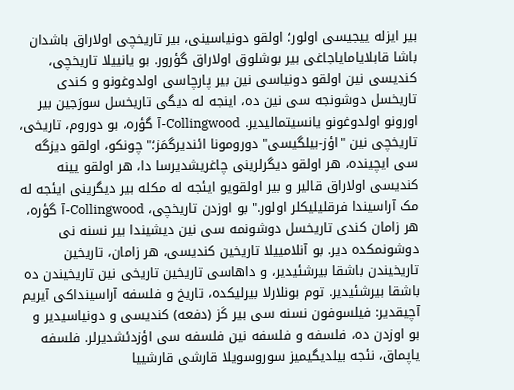بیر ایزله ییجیسی اولور؛ اولقو دونیاسینی، بیر تاریخچی اولاراق باشدان باشا قابلایامایاجاغی بیر بوشلوق اولاراق گؤرور. بو یانییلا تاریخچی، کندیسی نین اولقو دونیاسی نین بیر پارچاسی اولدوغونو و کندی تاریخسل دوشونجه سی نین ده، اینجه له دیگی تاریخسل سورَجین بیر اورونو اولدوغونو یانسیتمالیدیر. Collingwood-آ گؤره، بو دوروم، تاریخی، تاریخچی نین "اؤز-بیلگیسی" دورومونا ائندیرگمَز؛" چونکو، اولقو دیزگه سی ایچینده، هر اولقو دیگرلرینی چاغریشدیرسا دا، هر اولقو یینه کندیسی اولاراق قالیر و بیر اولقویو ایئجه له مکله بیر دیگرینی ایئجه له مک آراسیندا فرقلیلیکلر اولور." بو اوزدن تاریخچی، Collingwood-آ گؤره، هر زامان کندی تاریخسل دوشونمه سی نین دیشیندا بیر نسنه نی دوشونمکده دیر. بو آنلامییلا تاریخین کندیسی، هر زامان، تاریخین تاریخیندن باشقا بیرشئیدیر، و داهاسی تاریخین تاریخی نین تاریخیندن ده باشقا بیرشئیدیر. توم بونلارلا بیرلیکده، تاریخ و فلسفه آراسینداکی آیریم آچیقدیر: فیلسوفون نسنه سی بیر کَز (دفعه) کندیسی و دونیاسیدیر و بو اوزدن ده، فلسفه و فلسفه نین فلسفه سی اؤزدئشدیرلر. فلسفه یاپماق، نئجه بیلدیگیمیز سوروسویلا قارشی قارشییا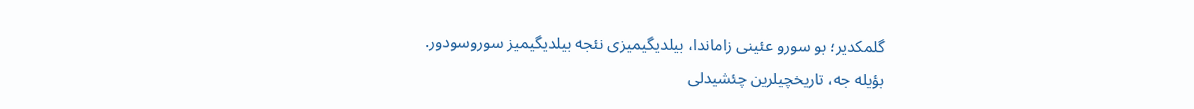گلمکدیر؛ بو سورو عئینی زاماندا، بیلدیگیمیزی نئجه بیلدیگیمیز سوروسودور.
بؤیله جه، تاریخچیلرین چئشیدلی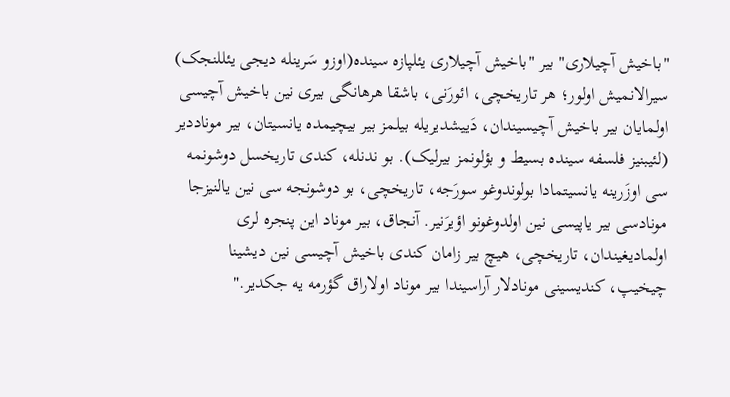"باخیش آچیلاری" بیر "باخیش آچیلاری یئلپازه سینده(اوزو سَرینله دیجی یئللنجک) سیرالانمیش اولور؛ هر تاریخچی، ائورَنی، باشقا هرهانگی بیری نین باخیش آچیسی اولمایان بیر باخیش آچیسیندان، دَییشدیریله بیلمز بیر بیچیمده یانسیتان، بیر موناددیر (لئیبنیز فلسفه سینده بسیط و بؤلونمز بیرلیک). بو ندنله، کندی تاریخسل دوشونمه سی اوزَرینه یانسیتمادا بولوندوغو سورَجه، تاریخچی، بو دوشونجه سی نین یالنیزجا مونادسی بیر یاپیسی نین اولدوغونو اؤیرَنیر. آنجاق، بیر موناد این پنجره لری اولمادیغیندان، تاریخچی، هیچ بیر زامان کندی باخیش آچیسی نین دیشینا چیخیپ، کندیسینی مونادلار آراسیندا بیر موناد اولاراق گؤرمه یه جکدیر."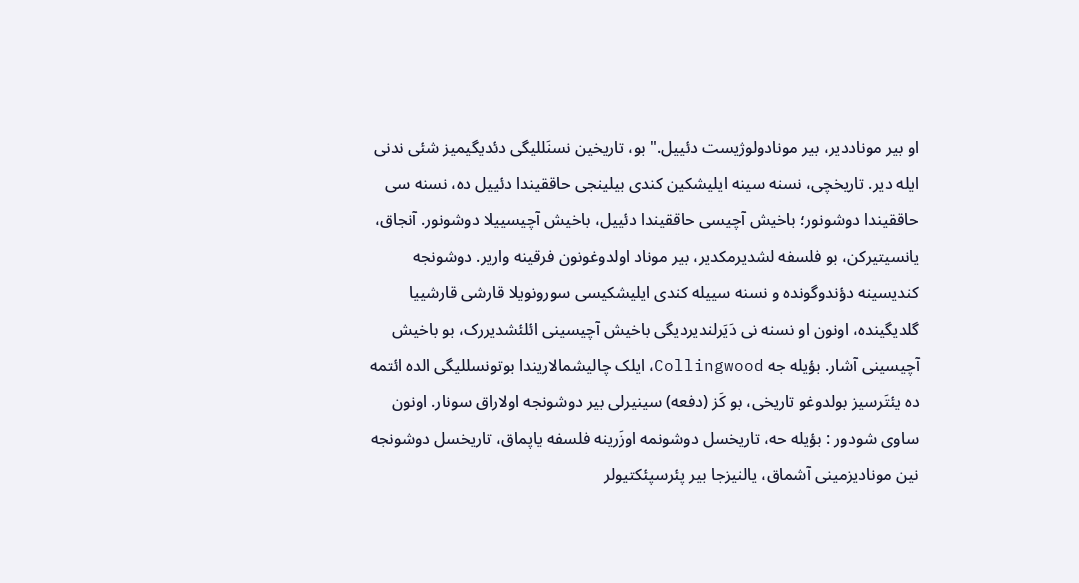او بیر موناددیر، بیر مونادولوژیست دئییل." بو، تاریخین نسنَللیگی دئدیگیمیز شئی ندنی ایله دیر. تاریخچی، نسنه سینه ایلیشکین کندی بیلینجی حاققیندا دئییل ده، نسنه سی حاققیندا دوشونور؛ باخیش آچیسی حاققیندا دئییل، باخیش آچیسییلا دوشونور. آنجاق، یانسیتیرکن، بو فلسفه لشدیرمکدیر، بیر موناد اولدوغونون فرقینه واریر. دوشونجه کندیسینه دؤندوگونده و نسنه سییله کندی ایلیشکیسی سورونویلا قارشی قارشییا گلدیگینده، اونون او نسنه نی دَیَرلندیردیگی باخیش آچیسینی ائلئشدیررک، بو باخیش آچیسینی آشار. بؤیله جه Collingwood، ایلک چالیشمالاریندا بوتونسللیگی الده ائتمه ده یئتَرسیز بولدوغو تاریخی، بو کَز (دفعه) سینیرلی بیر دوشونجه اولاراق سونار. اونون ساوی شودور : بؤیله حه، تاریخسل دوشونمه اوزَرینه فلسفه یاپماق، تاریخسل دوشونجه نین مونادیزمینی آشماق، یالنیزجا بیر پئرسپئکتیولر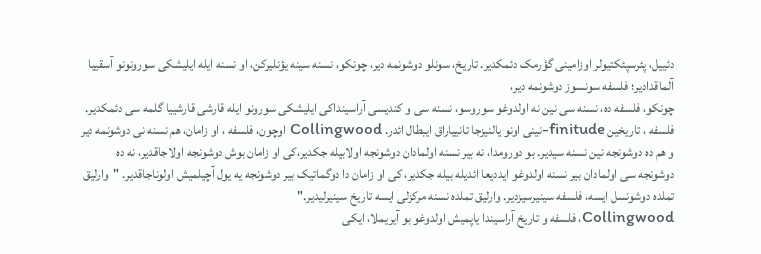دئییل، پئرسپئکتیولر اوزامینی گؤرمک دئمکدیر. تاریخ، سونلو دوشونمه دیر، چونکو، نسنه سینه یؤنلیرکن، او نسنه ایله ایلیشکی سورونونو آسقییا آلماقدادیر؛ فلسفه سونسوز دوشونمه دیر،
چونکو، فلسفه ده، نسنه سی نین نه اولدوغو سوروسو، نسنه سی و کندیسی آراسینداکی ایلیشکی سورونو ایله قارشی قارشییا گلمه سی دئمکدیر. فلسفه ، تاریخین finitude-نینی اونو یالنیزجا تانییاراق ایبطال ائدر. Collingwood اوچون، فلسفه ، او زامان، هم نسنه نی دوشونمه دیر و هم ده دوشونجه نین نسنه سیدیر. بو دورومدا، نه بیر نسنه اولمادان دوشونجه اولابیله جکدیر،کی او زامان بوش دوشونجه اولاجاقدیر، نه ده دوشونجه سی اولمادان بیر نسنه اولدوغو ایددیعا ائدیله بیله جکدیر، کی او زامان دا دوگماتیک بیر دوشونجه یه یول آچیلمیش اولوناجاقدیر. "وارلیق تملده دوشونسل ایسه، فلسفه سینیرسیزدیر. وارلیق تملده نسنه مرکزلی ایسه تاریخ سینیرلیدیر."
Collingwood، فلسفه و تاریخ آراسیندا یاپمیش اولدوغو بو آیریملا، ایکی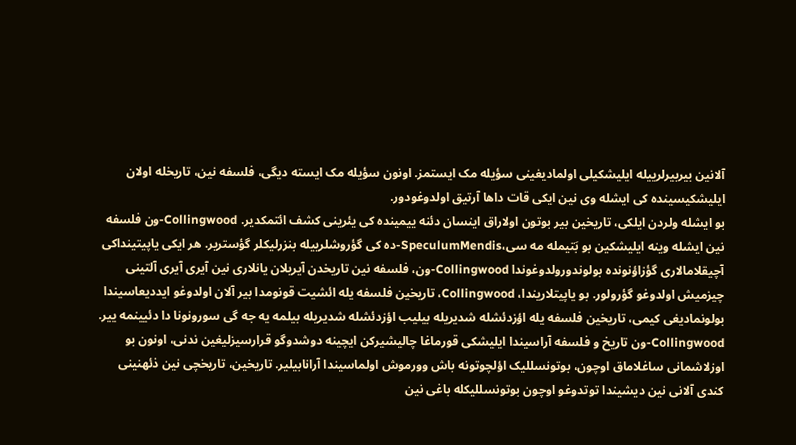آلانین بیربیرلرییله ایلیشکیلی اولمادیغینی سؤیله مک ایستمز. اونون سؤیله مک ایسته دیگی، فلسفه نین، تاریخله اولان ایلیشکیسینده کی ایشله وی نین ایکی قات داها آرتیق اولدوغودور.
بو ایشله ولردن ایلکی، تاریخین بیر بوتون اولاراق اینسان دئنه ییمینده کی یئرینی کشف ائتمکدیر. Collingwood-ون فلسفه نین ایشله وینه ایلیشکین بو بَتیمله مه سی،SpeculumMendis-ده کی گؤروشلرییله بنزرلیکلر گؤستریر. هر ایکی یاپیتینداکی آچیقلامالاری گؤزاؤنونده بولوندورولدوغوندا Collingwood-ون، فلسفه نین تاریخدن آیریلان یانلاری نین آیری آیری آلتینی چیزمیش اولدوغو گؤرولور. بو یاپیتلاریندا، Collingwood، تاریخین فلسفه یله ائشیت قونومدا بیر آلان اولدوغو ایددیعاسیندا بولونمادیغی کیمی، تاریخین فلسفه یله اؤزدئشله شدیریله بیلیب اؤزدئشله شدیریله بیلمه یه جه گی سورونونا دا دئیینمه ییر.
Collingwood-ون تاریخ و فلسفه آراسیندا ایلیشکی قورماغا چالیشیرکن ایچینه دوشدوگو قرارسیزلیغین ندنی، اونون بو اوزلاشمانی ساغلاماق اوچون، بوتونسللیک اؤلچوتونه باش وورموش اولماسیندا آرانابیلیر. تاریخین، تاریخچی نین ذئهنینی کندی آلانی نین دیشیندا توتدوغو اوچون بوتونسللیکله باغی نین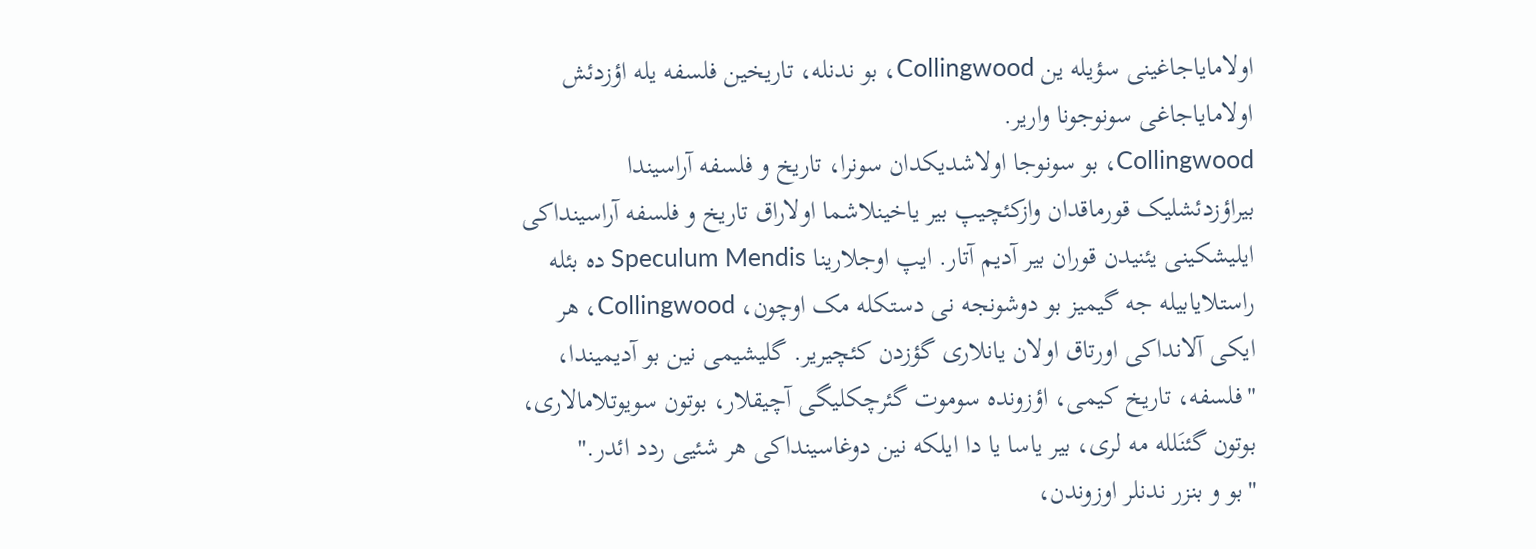اولامایاجاغینی سؤیله ین Collingwood، بو ندنله، تاریخین فلسفه یله اؤزدئش اولامایاجاغی سونوجونا واریر.
Collingwood، بو سونوجا اولاشدیکدان سونرا، تاریخ و فلسفه آراسیندا بیراؤزدئشلیک قورماقدان وازکئچیپ بیر یاخینلاشما اولاراق تاریخ و فلسفه آراسینداکی ایلیشکینی یئنیدن قوران بیر آدیم آتار. ایپ اوجلارینا Speculum Mendis ده بئله راستلایابیله جه گیمیز بو دوشونجه نی دستکله مک اوچون، Collingwood، هر ایکی آلانداکی اورتاق اولان یانلاری گؤزدن کئچیریر. گلیشیمی نین بو آدیمیندا، "فلسفه، تاریخ کیمی، اؤزونده سوموت گئرچکلیگی آچیقلار، بوتون سویوتلامالاری، بوتون گئنَلله مه لری، بیر یاسا یا دا ایلکه نین دوغاسینداکی هر شئیی ردد ائدر."
"بو و بنزر ندنلر اوزوندن،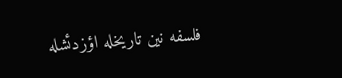فلسفه نین تاریخله اؤزدئشله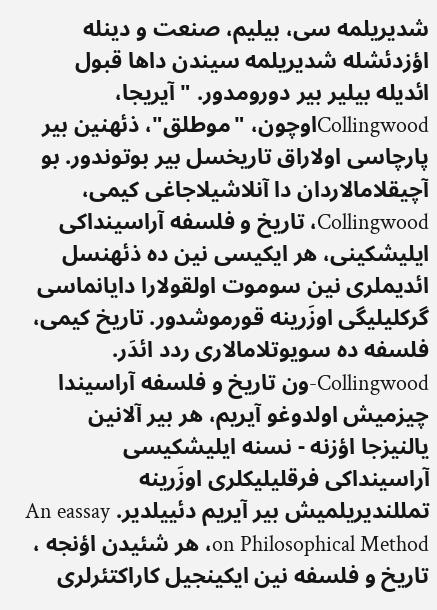شدیریلمه سی، بیلیم، صنعت و دینله اؤزدئشله شدیریلمه سیندن داها قبول ائدیله بیلیر بیر دورومدور. " آیریجا، Collingwoodاوچون، "موطلق"، ذئهنین بیر پارچاسی اولاراق تاریخسل بیر بوتوندور. بو آچیقلامالاردان دا آنلاشیلاجاغی کیمی، Collingwood، تاریخ و فلسفه آراسینداکی ایلیشکینی، هر ایکیسی نین ده ذئهنسل ائدیملری نین سوموت اولقولارا دایانماسی گرکلیلیگی اوزَرینه قورموشدور. تاریخ کیمی، فلسفه ده سویوتلامالاری ردد ائدَر.
Collingwood-ون تاریخ و فلسفه آراسیندا چیزمیش اولدوغو آیریم، هر بیر آلانین یالنیزجا اؤزنه - نسنه ایلیشکیسی آراسینداکی فرقلیلیکلری اوزَرینه تمللندیریلمیش بیر آیریم دئییلدیر. An eassay on Philosophical Method، هر شئیدن اؤنجه ، تاریخ و فلسفه نین ایکینجیل کاراکتئرلری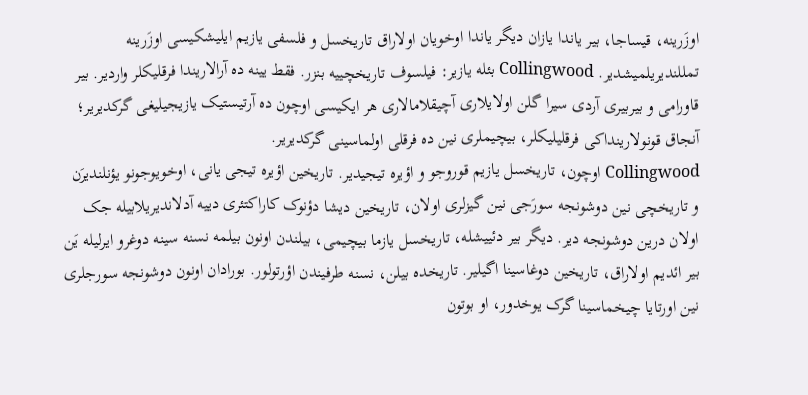اوزَرینه، قیساجا، بیر یاندا یازان دیگر یاندا اوخویان اولاراق تاریخسل و فلسفی یازیم ایلیشکیسی اوزَرینه تمللندیریلمیشدیر. Collingwood بئله یازیر: فیلسوف تاریخچییه بنزر. فقط یینه ده آرالاریندا فرقلیکلر واردیر. بیر قاورامی و بیربیری آردی سیرا گلن اولایلاری آچیقلامالاری هر ایکیسی اوچون ده آرتیستیک یازیجیلیغی گرکدیریر؛ آنجاق قونولارینداکی فرقلیلیکلر، بیچیملری نین ده فرقلی اولماسینی گرکدیریر.
Collingwood اوچون، تاریخسل یازیم قوروجو و اؤیره تیجیدیر. تاریخین اؤیره تیجی یانی، اوخویوجونو یؤنلندیرَن و تاریخچی نین دوشونجه سورَجی نین گیزلری اولان، تاریخین دیشا دؤنوک کاراکتئری دییه آدلاندیریلابیله جک اولان درین دوشونجه دیر. دیگر بیر دئییشله، تاریخسل یازما بیچیمی، بیلندن اونون بیلمه نسنه سینه دوغرو ایرلیله یَن بیر ائدیم اولاراق، تاریخین دوغاسینا اگیلیر. تاریخده بیلن، نسنه طرفیندن اؤرتولور. بورادان اونون دوشونجه سورجلری نین اورتایا چیخماسینا گرک یوخدور، او بوتون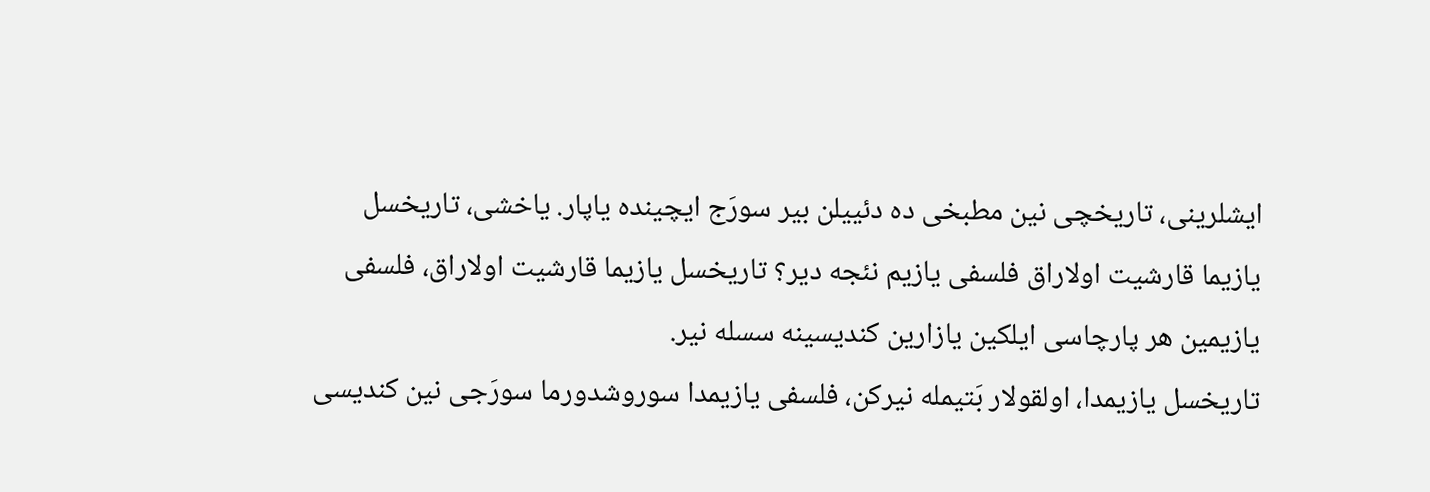ایشلرینی، تاریخچی نین مطبخی ده دئییلن بیر سورَج ایچینده یاپار. یاخشی، تاریخسل یازیما قارشیت اولاراق فلسفی یازیم نئجه دیر؟ تاریخسل یازیما قارشیت اولاراق، فلسفی یازیمین هر پارچاسی ایلکین یازارین کندیسینه سسله نیر.
تاریخسل یازیمدا، اولقولار بَتیمله نیرکن، فلسفی یازیمدا سوروشدورما سورَجی نین کندیسی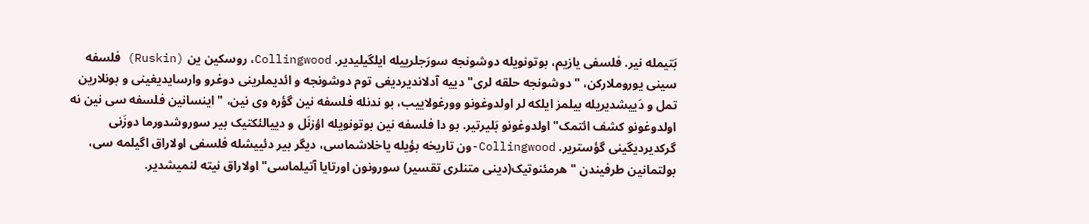بَتیمله نیر. فلسفی یازیم، بوتونویله دوشونجه سورَجلرییله ایلگیلیدیر. Collingwood، روسکین ین (Ruskin) فلسفه سینی یوروملارکن، "دوشونجه حلقه لری" دییه آدلاندیردیغی توم دوشونجه و ائدیملرینی دوغرو وارسایدیغینی و بونلارین تمل و دَییشدیریله بیلمز ایلکه لر اولدوغونو وورغولاییب، بو ندنله فلسفه نین گؤره وی نین، "اینسانین فلسفه سی نین نه اولدوغونو کشف ائتمک" اولدوغونو بَلیرتیر. بو دا فلسفه نین بوتونویله اؤزنَل و دییالئکتیک بیر سوروشدورما دوزَنی گرکدیردیگینی گؤستریر. Collingwood-ون تاریخه بؤیله یاخلاشماسی، دیگر بیر دئییشله فلسفی اولاراق اگیلمه سی، بولتمانین طرفیندن " هرمئنوتیک(دینی متنلری تقسیر) سورونون اورتایا آتیلماسی" اولاراق نیته لنمیشدیر.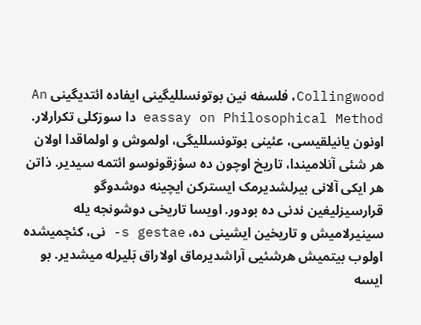Collingwood، فلسفه نین بوتونسللیگینی ایفاده ائتدیگینی An eassay on Philosophical Method دا سورَکلی تکرارلار. اونون یانیلقیسی، عئینی بوتونسللیگی، اولموش و اولماقدا اولان هر شئی آنلامیندا، تاریخ اوچون ده سؤزقونوسو ائتمه سیدیر. ذاتن هر ایکی آلانی بیرلشدیرمک ایسترکن ایچینه دوشدوگو قرارسیزلیغین ندنی ده بودور. اویسا تاریخی دوشونجه یله سینیرلامیش و تاریخین ایشینی ده، s gestae- نی، کئچمیشده اولوب بیتمیش هرشئیی آراشدیرماق اولاراق بَلیرله میشدیر. بو
ایسه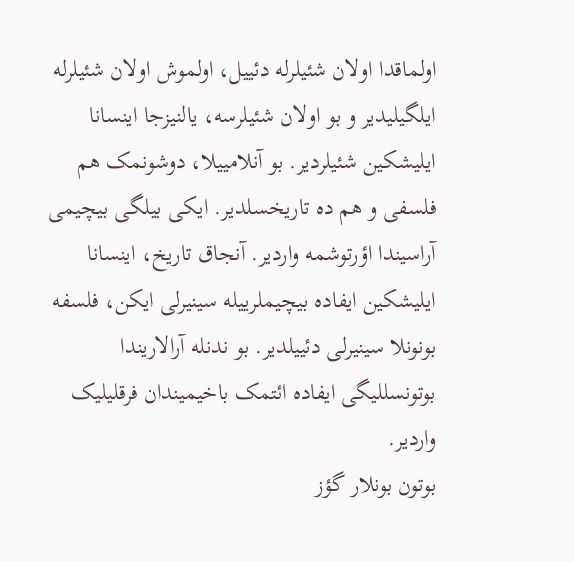اولماقدا اولان شئیلرله دئییل، اولموش اولان شئیلرله ایلگیلیدیر و بو اولان شئیلرسه، یالنیزجا اینسانا ایلیشکین شئیلردیر. بو آنلامییلا، دوشونمک هم فلسفی و هم ده تاریخسلدیر. ایکی بیلگی بیچیمی آراسیندا اؤرتوشمه واردیر. آنجاق تاریخ، اینسانا ایلیشکین ایفاده بیچیملرییله سینیرلی ایکن، فلسفه بونونلا سینیرلی دئییلدیر. بو ندنله آرالاریندا بوتونسللیگی ایفاده ائتمک باخیمیندان فرقلیلیک واردیر.
بوتون بونلار گؤز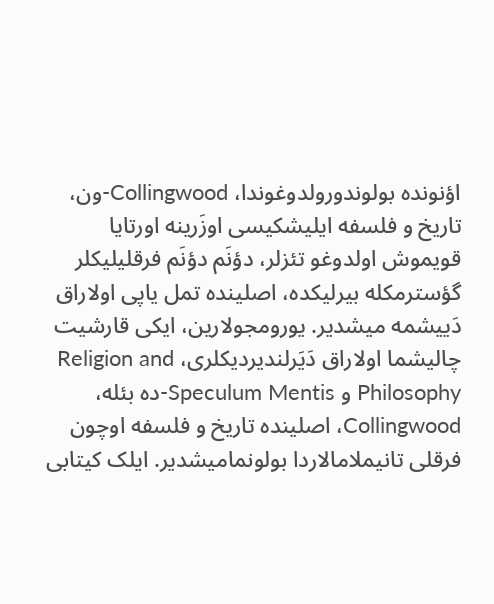اؤنونده بولوندورولدوغوندا، Collingwood-ون، تاریخ و فلسفه ایلیشکیسی اوزَرینه اورتایا قویموش اولدوغو تئزلر، دؤنَم دؤنَم فرقلیلیکلر گؤسترمکله بیرلیکده، اصلینده تمل یاپی اولاراق دَییشمه میشدیر. یورومجولارین، ایکی قارشیت چالیشما اولاراق دَیَرلندیردیکلری، Religion and Philosophy و Speculum Mentis-ده بئله، Collingwood، اصلینده تاریخ و فلسفه اوچون فرقلی تانیملامالاردا بولونمامیشدیر. ایلک کیتابی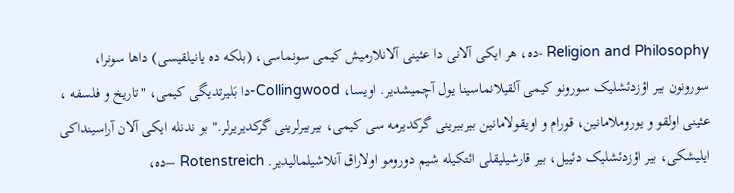Religion and Philosophy -ده، هر ایکی آلانی دا عئینی آلانلارمیش کیمی سونماسی، (بلکه ده یانیلقیسی) داها سونرا، سورونون بیر اؤزدئشلیک سورونو کیمی آلقیلانماسینا یول آچمیشدیر. اویسا، Collingwood-دا بَلیرتدیگی کیمی، "تاریخ و فلسفه ، عئینی اولقو و یوروملامانین، قورام و اویقولامانین بیربیرینی گرکدیرمه سی کیمی، بیربیرلرینی گرکدیریرلر." بو ندنله ایکی آلان آراسینداکی ایلیشکی، بیر اؤزدئشلیک دئییل، بیر قارشیلیقلی ائتکیله شیم دورومو اولاراق آنلاشیلمالیدیر. Rotenstreich –ده،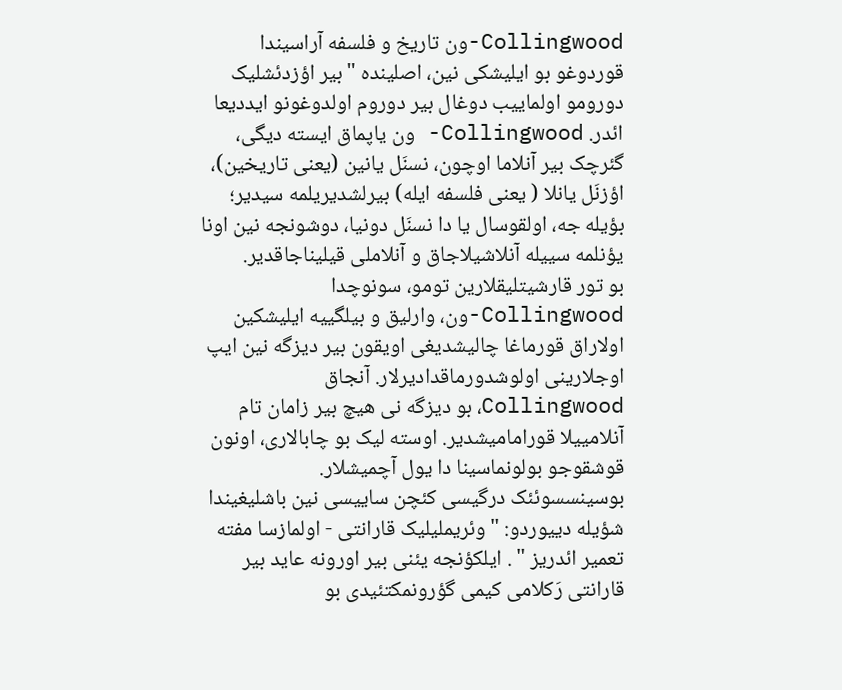Collingwood-ون تاریخ و فلسفه آراسیندا قوردوغو بو ایلیشکی نین، اصلینده "بیر اؤزدئشلیک دورومو اولماییب دوغال بیر دوروم اولدوغونو ایددیعا ائدر. Collingwood- ون یاپماق ایسته دیگی، گئرچک بیر آنلاما اوچون، نسنَل یانین (یعنی تاریخین)، اؤزنَل یانلا ( یعنی فلسفه ایله) بیرلشدیریلمه سیدیر؛ بؤیله جه، اولقوسال یا دا نسنَل دونیا، دوشونجه نین اونا یؤنلمه سییله آنلاشیلاجاق و آنلاملی قیلیناجاقدیر.
بو تور قارشیتلیقلارین تومو، سونوچدا Collingwood-ون، وارلیق و بیلگییه ایلیشکین اولاراق قورماغا چالیشدیغی اویقون بیر دیزگه نین ایپ اوجلارینی اولوشدورماقدادیرلار. آنجاق Collingwood، بو دیزگه نی هیچ بیر زامان تام آنلامییلا قورامامیشدیر. اوسته لیک بو چابالاری، اونون قوشقوجو بولونماسینا دا یول آچمیشلار.
بوسینسسوئئک درگیسی کئچن ساییسی نین باشلیغیندا شؤیله دییوردو: " وئریملیلیک قارانتی - اولمازسا مفته تعمیر ائدریز " . ایلکؤنجه یئنی بیر اورونه عاید بیر قارانتی رَکلامی کیمی گؤرونمکتئیدی بو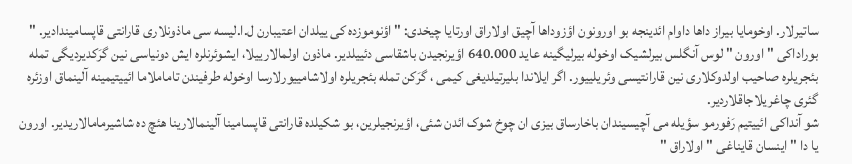ساتیرلار. اوخومایا بیراز داها داوام ائدینجه بو اورونون اؤزوداها آچیق اولاراق اورتایا چیخدی: " اؤنوموزده کی ییلدان اعتیبارن ل.ا.لیسه سی ماذونلاری قارانتی قاپسامیندادیر. " بوراداکی " اورون " لوس آنگلس بیرلشیک اوخوله بیرلیگینه عاید 640.000 اؤیرنجیدن باشقاسی دئییلدیر. ماذون اولمالارییلا، ایشوئرنلره ایش دونیاسی نین گرَکدیردیگی تمله بئجریلره صاحیب اولدوکلاری نین قارانتیسی وئریلییور. اگر ایلاندا بلیرتیلدیغی کیمی ، گرَکن تمله بئجریلره اولاشامییورلارسا اوخوله طرفیندن تاماملاما ائییتیمینه آلینماق اوزئره گئری چاغریلاجاقلاردیر.
شو آنداکی ائییتیم رَفورمو سؤیله می آچیسیندان باخارساق بیزی ان چوخ شوک ائدن شئی، اؤیرنجیلرین، بو شکیلده قارانتی قاپسامینا آلینمالارینا هئچ ده شاشیرمامالاریدیر. اورون یا دا " اینسان قایناغی " اولاراق "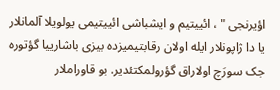اؤیرنجی " ، ائییتیم و ایشباشی ائییتیمی یولویلا آلمانلار یا دا ژاپونلار ایله اولان رقابتیمیزده بیزی باشارییا گؤتوره جک سورَچ اولاراق گؤرولمکتئدیر. بو قاوراملار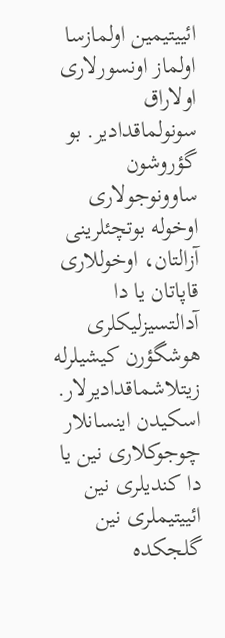ائییتیمین اولمازسا اولماز اونسورلاری اولاراق سونولماقدادیر. بو گؤروشون ساوونوجولاری اوخوله بوتچئلرینی آزالتان، اوخوللاری قاپاتان یا دا آدالتسیزلیکلری هوشگؤرن کیشیلرله زیتلاشماقدادیرلار. اسکیدن اینسانلار چوجوکلاری نین یا دا کندیلری نین ائییتیملری نین گلجکده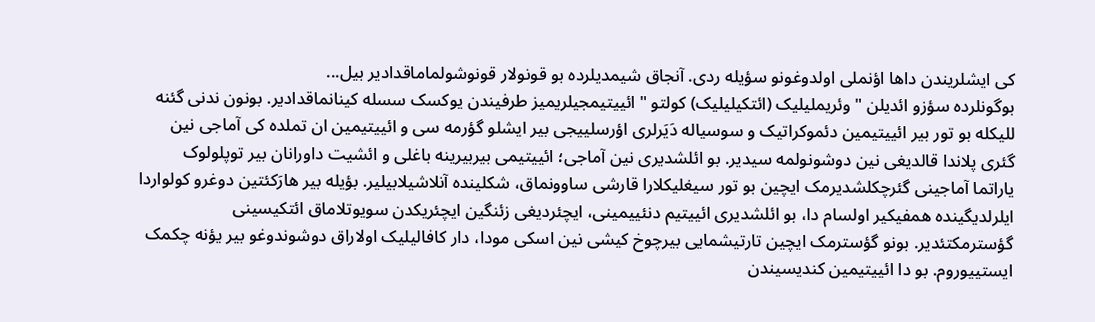کی ایشلریندن داها اؤنملی اولدوغونو سؤیله ردی. آنجاق شیمدیلرده بو قونولار قونوشولماماقدادیر بیل...
بوگونلرده سؤزو ائدیلن " وئریملیلیک (ائتکیلیلیک) کولتو " ائییتیمجیلریمیز طرفیندن یوکسک سسله کینانماقدادیر. بونون ندنی گئنه للیکله بو تور بیر ائییتیمین دئموکراتیک و سوسیاله دَیَرلری اؤرسلییجی بیر ایشلو گؤرمه سی و ائییتیمین ان تملده کی آماجی نین گئری پلاندا قالدیغی نین دوشونولمه سیدیر. بو ائلشدیری نین آماجی؛ ائییتیمی بیربیرینه باغلی و ائشیت داورانان بیر توپلولوک یاراتما آماجینی گئرچکلشدیرمک ایچین بو تور سیغلیکلارا قارشی ساوونماق، شکلینده آنلاشیلابیلیر. بؤیله بیر هارَکئتین دوغرو کولواردا ایلرلدیگینده همفیکیر اولسام دا، بو ائلشدیری ائییتیم دنئییمینی، ایچئردیغی زئنگین ایچئریکدن سویوتلاماق ائتکیسینی گؤسترمکتئدیر. بونو گؤسترمک ایچین تارتیشمایی بیرچوخ کیشی نین اسکی مودا، دار کافالیلیک اولاراق دوشوندوغو بیر یؤنه چکمک ایستییوروم. بو دا ائییتیمین کندیسیندن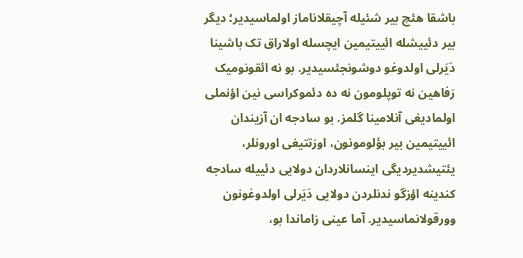باشقا هئچ بیر شئیله آچیقلاناماز اولماسیدیر؛ دیگر بیر دئییشله ائییتیمین ایچسله اولاراق تک باشینا دَیَرلی اولدوغو دوشونجئسیدیر. بو نه ائقونومیک رَفاهین نه توپلومون نه ده دئموکراسی نین اؤنملی اولمادیغی آنلامینا گلمز. بو سادجه ان آزیندان ائییتیمین بیر بؤلومونون، اورَتتیغی اورونلر، یئتیشدیردیگی اینسانلاردان دولایی دئییله سادجه کندینه اؤزگو ندنلردن دولایی دَیَرلی اولدوغونون وورقولانماسیدیر. آما عینی زاماندا بو،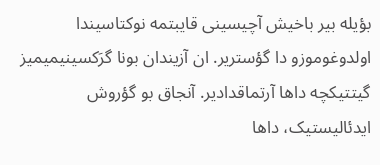بؤیله بیر باخیش آچیسینی قایبتمه نوکتاسیندا اولدوغوموزو دا گؤستریر. ان آزیندان بونا گرَکسینیمیمیز گیتتیکچه داها آرتماقدادیر. آنجاق بو گؤروش ایدئالیستیک، داها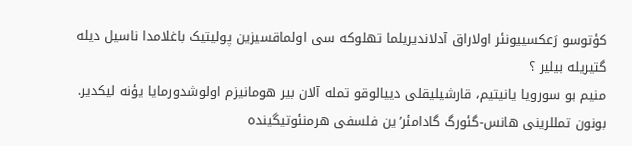کؤتوسو رَعکسییونئر اولاراق آدلاندیریلما تهلوکه سی اولماقسیزین پولیتیک باغلامدا ناسیل دیله گتیریله بیلیر ؟
منیم بو سورویا یانیتیم، قارشیلیقلی دییالوقو تمله آلان بیر هومانیزم اولوشدورمایا یؤنه لیکدیر. بونون تمللرینی هانس-گئورگ گادامئر’ین فلسفی هرمنئوتیگینده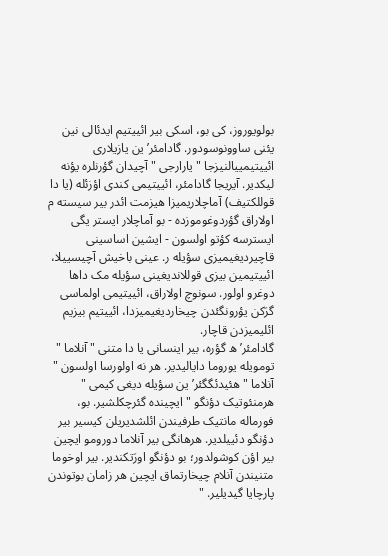بولویوروز، کی بو، اسکی بیر ائییتیم ایدئالی نین یئنی ساوونوسودور. گادامئر’ین یازیلاری ائییتیمییالنیزجا " یارارجی " آچیدان گؤرنلره یؤنه لیکدیر. آیریجا گادامئر، ائییتیمی کندی اؤزئله (یا دا قوللکتیف) آماچلاریمیزا هیزمت ائدر بیر سیسته م اولاراق گؤردوغوموزده - بو آماچلار ایستر یگی ایسترسه کؤتو اولسون - ایشین اساسینی قاچیردیغیمیزی سؤیله ر. عینی باخیش آچیسییلا، ائییتیمین بیزی قوللاندیغینی سؤیله مک داها دوغرو اولور. سونوچ اولاراق، ائییتیمی اولماسی گرَکن یؤرونگئدن چیخاردیغیمیزدا، ائییتیم بیزیم ائلیمیزدن قاچار.
گادامئر’ه گؤره، بیر اینسانی یا دا متنی " آنلاما " تومویله یوروما دایالیدیر. هر نه اولورسا اولسون " آنلاما " هئیدئگگئر’ین سؤیله دیغی کیمی " هرمنئوتیک دؤنگو " ایچینده گئرچکلشیر. بو، فورماله مانتیک طرفیندن ائلشدیریلن کیسیر بیر دؤنگو دئییلدیر. هرهانگی بیر آنلاما دورومو ایچین بیر اؤن کوشولدور؛ بو دؤنگو اورَتکندیر. بیر اوخوما متنیندن آنلام چیخارتماق ایچین هر زامان بوتوندن پارچایا گیدیلیر. "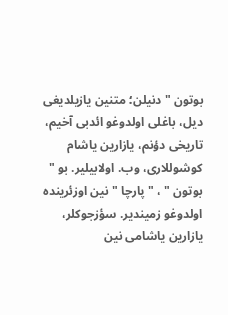بوتون " دنیلن؛ متنین یازیلدیغی دیل، باغلی اولدوغو ائدبی آخیم، تاریخی دؤنم، یازارین یاشام کوشوللاری، وب. اولابیلیر. بو " بوتون " ، " پارچا " نین اوزئرینده اولدوغو زمیندیر. سؤزجوکلر، یازارین یاشامی نین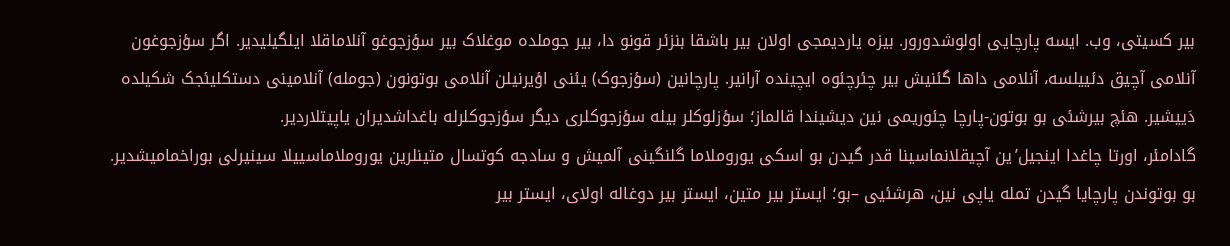بیر کسیتی، وب. ایسه پارچایی اولوشدورور. بیزه یاردیمجی اولان بیر باشقا بنزئر قونو دا، بیر جوملده موغلاک بیر سؤزجوغو آنلاماقلا ایلگیلیدیر. اگر سؤزجوغون آنلامی آچیق دئییلسه، آنلامی داها گئنیش بیر چئرچئوه ایچینده آرانیر. پارچانین (سؤزجوک) یئنی اؤیرنیلن آنلامی بوتونون (جومله) آنلامینی دستکلیئجک شکیلده دَییشیر. هئچ بیرشئی بو بوتون-پارچا چئوریمی نین دیشیندا قالماز؛ سؤزلوکلر بیله سؤزجوکلری دیگر سؤزجوکلرله باغداشدیران یاپیتلاردیر.
گادامئر، اورتا چاغدا اینجیل’ین آچیقلانماسینا قدر گیدن بو اسکی یوروملاما گلنگینی آلمیش و سادجه کوتسال متینلرین یوروملاماسییلا سینیرلی بوراخمامیشدیر. بو بوتوندن پارچایا گیدن تمله یاپی نین، هرشئیی –بو؛ ایستر بیر متین، ایستر بیر دوغاله اولای، ایستر بیر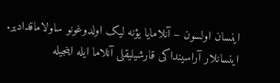اینسان اولسون – آنلامایا یؤنه لیک اولدوغونو ساولاماقدادیر. اینسانلار آراسینداکی قارشیلیقلی آنلاما ایله اینجیله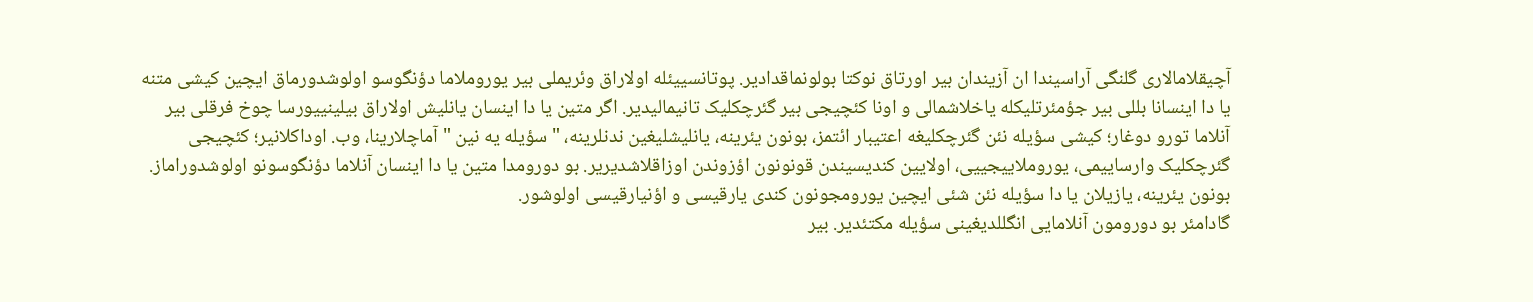آچیقلامالاری گلنگی آراسیندا ان آزیندان بیر اورتاق نوکتا بولونماقدادیر. پوتانسییئله اولاراق وئریملی بیر یوروملاما دؤنگوسو اولوشدورماق ایچین کیشی متنه یا دا اینسانا بللی بیر جؤمئرتلیکله یاخلاشمالی و اونا کئچیجی بیر گئرچکلیک تانیمالیدیر. اگر متین یا دا اینسان یانلیش اولاراق بیلینییورسا چوخ فرقلی بیر آنلاما تورو دوغار؛ کیشی سؤیله نئن گئرچکلیغه اعتیبار ائتمز، بونون یئرینه، یانلیشلیغین ندنلرینه، " سؤیله یه نین " آماچلارینا، وب. اوداکلانیر؛ کئچیجی گئرچکلیک وارساییمی، یوروملاییجییی، اولایین کندیسیندن قونونون اؤزوندن اوزاقلاشدیریر. بو دورومدا متین یا دا اینسان آنلاما دؤنگوسونو اولوشدوراماز. بونون یئرینه، یازیلان یا دا سؤیله نئن شئی ایچین یورومجونون کندی یارقیسی و اؤنیارقیسی اولوشور.
گادامئر بو دورومون آنلامایی انگللدیغینی سؤیله مکتئدیر. بیر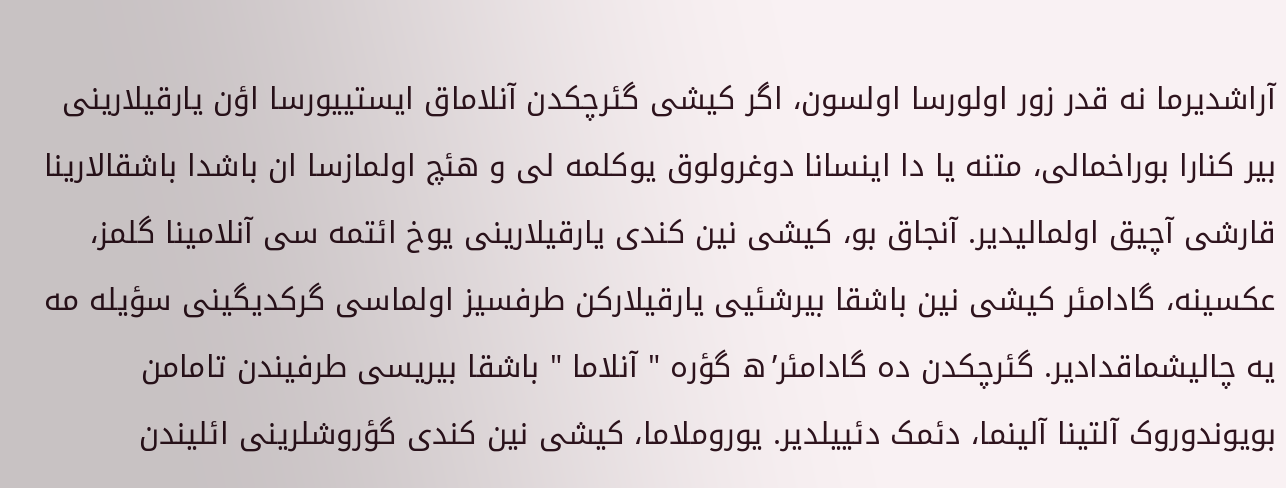آراشدیرما نه قدر زور اولورسا اولسون، اگر کیشی گئرچکدن آنلاماق ایستییورسا اؤن یارقیلارینی بیر کنارا بوراخمالی، متنه یا دا اینسانا دوغرولوق یوکلمه لی و هئچ اولمازسا ان باشدا باشقالارینا قارشی آچیق اولمالیدیر. آنجاق بو، کیشی نین کندی یارقیلارینی یوخ ائتمه سی آنلامینا گلمز، عکسینه، گادامئر کیشی نین باشقا بیرشئیی یارقیلارکن طرفسیز اولماسی گرکدیگینی سؤیله مه یه چالیشماقدادیر. گئرچکدن ده گادامئر’ه گؤره " آنلاما " باشقا بیریسی طرفیندن تامامن بویوندوروک آلتینا آلینما، دئمک دئییلدیر. یوروملاما، کیشی نین کندی گؤروشلرینی ائلیندن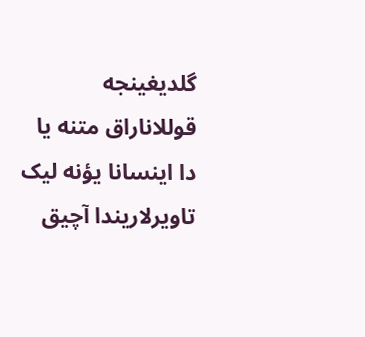گلدیغینجه قوللاناراق متنه یا دا اینسانا یؤنه لیک تاویرلاریندا آچیق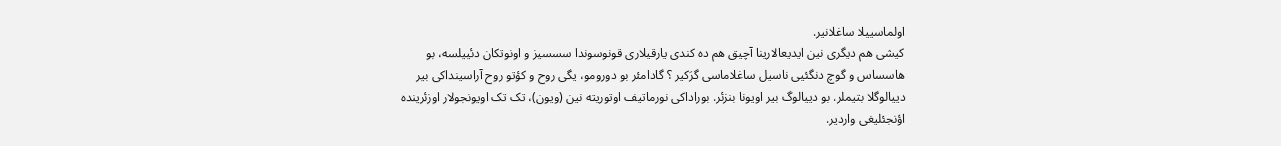اولماسییلا ساغلانیر.
کیشی هم دیگری نین ایدیعالارینا آچیق هم ده کندی یارقیلاری قونوسوندا سسسیز و اونوتکان دئییلسه، بو هاسساس و گوچ دنگئیی ناسیل ساغلاماسی گرَکیر ؟ گادامئر بو دورومو، یگی روح و کؤتو روح آراسینداکی بیر دییالوگلا بتیملر. بو دییالوگ بیر اویونا بنزئر. بوراداکی نورماتیف اوتوریته نین (ویون)، تک تک اویونجولار اوزئرینده اؤنجئلیغی واردیر.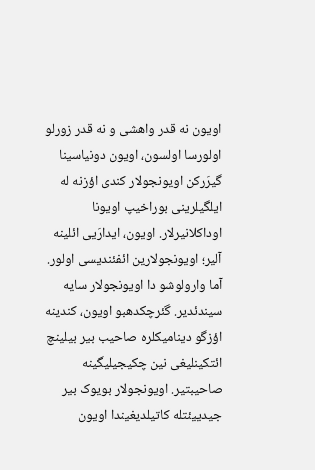اویون نه قدر واهشی و نه قدر زورلو اولورسا اولسون، اویون دونیاسینا گیرَرکن اویونجولار کندی اؤزنه له ایلگیلرینی بوراخیپ اویونا اوداکلانیرلار. اویون، ایدارَیی ائلینه آلیر؛ اویونجولارین ائفئندیسی اولور. آما وارولوشو دا اویونجولار سایه سیندئدیر. گئرچکدهبو اویون، کندینه اؤزگو دینامیکلره صاحیب بیر بیلینچ ائتکینلیغی نین چکیجیلیگینه صاحیبتیر. اویونجولار بویوک بیر جیدییئتله کاتیلدیغیندا اویون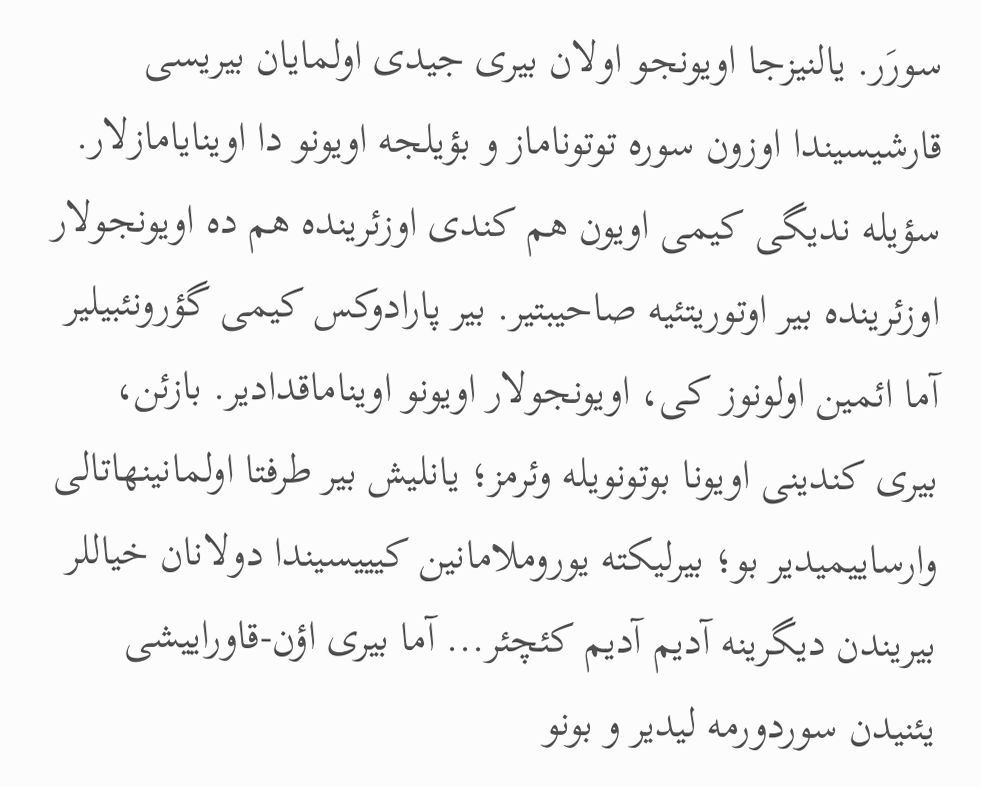سورَر. یالنیزجا اویونجو اولان بیری جیدی اولمایان بیریسی قارشیسیندا اوزون سوره توتوناماز و بؤیلجه اویونو دا اوینایامازلار.
سؤیله ندیگی کیمی اویون هم کندی اوزئرینده هم ده اویونجولار اوزئرینده بیر اوتوریتئیه صاحیبتیر. بیر پارادوکس کیمی گؤرونئبیلیر آما ائمین اولونوز کی، اویونجولار اویونو اویناماقدادیر. بازئن، بیری کندینی اویونا بوتونویله وئرمز؛ یانلیش بیر طرفتا اولمانینهاتالی وارساییمیدیر بو؛ بیرلیکته یوروملامانین کیییسیندا دولانان خیاللر بیریندن دیگرینه آدیم آدیم کئچئر... آما بیری اؤن-قاوراییشی یئنیدن سوردورمه لیدیر و بونو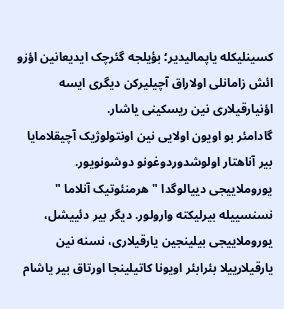کسینلیکله یاپمالیدیر؛ بؤیلجه گئرچک ایدیعانین اؤزو ائش زامانلی اولاراق آچیلیرکن دیگری ایسه اؤنیارقیلاری نین ریسکینی یاشار.
گادامئر بو اویون اولایی نین اونتولوژیک آچیقلامایا بیر آناهتار اولوشدوردوغونو دوشونویور. یوروملاییجی دییالوگدا " هرمنئوتیک آنلاما " نسنسییله بیرلیکته وارولور. دیگر بیر دئییشل، یوروملاییجی بیلینجین یارقیلاری، نسنه نین یارقیلارییلا بئرابئر اویونا کاتیلینجا اورتاق بیر یاشام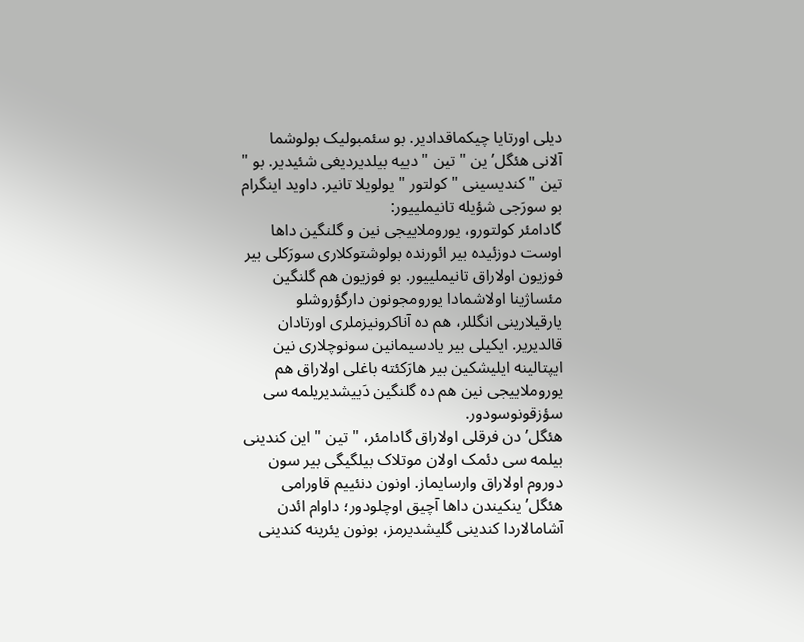دیلی اورتایا چیکماقدادیر. بو سئمبولیک بولوشما آلانی هئگل’ین " تین " دییه بیلدیردیغی شئیدیر. بو " تین " کندیسینی " کولتور " یولویلا تانیر. داوید اینگرام بو سورَجی شؤیله تانیملییور:
گادامئر کولتورو، یوروملاییجی نین و گلنگین داها اوست دوزئیده بیر ائورنده بولوشتوکلاری سورَکلی بیر فوزیون اولاراق تانیملییور. بو فوزیون هم گلنگین مئساژینا اولاشمادا یورومجونون دارگؤروشلو یارقیلارینی انگللر، هم ده آناکرونیزملری اورتادان قالدیریر. ایکیلی بیر یادسیمانین سونوچلاری نین ایپتالینه ایلیشکین بیر هارَکئته باغلی اولاراق هم یوروملاییجی نین هم ده گلنگین دَییشدیریلمه سی سؤزقونوسودور.
هئگل’دن فرقلی اولاراق گادامئر، " تین " این کندینی بیلمه سی دئمک اولان موتلاک بیلگیگی بیر سون دوروم اولاراق وارسایماز. اونون دنئییم قاورامی هئگل’ینکیندن داها آچیق اوچلودور؛ داوام ائدن آشامالاردا کندینی گلیشدیرمز، بونون یئرینه کندینی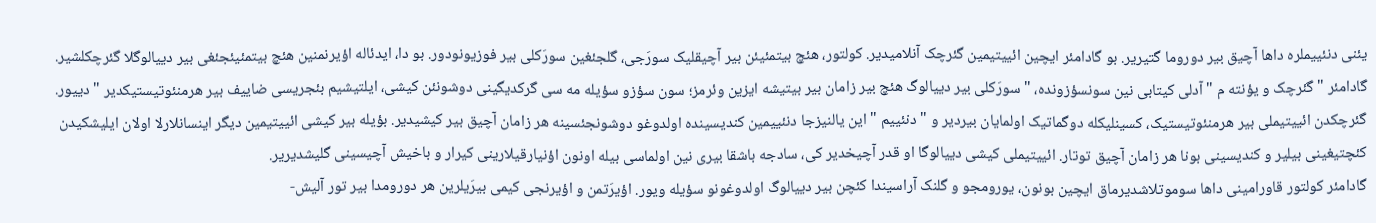یئنی دنئییملره داها آچیق بیر دوروما گتیریر. بو گادامئر ایچین ائییتیمین گئرچک آنلامیدیر. کولتور، هئچ بیتمئیئن بیر آچیقلیک سورَجی، گلجئغین سورَکلی بیر فوزیونودور. بو دا، ایدئاله اؤیرنمنین هئچ بیتمئیئجئغی بیر دییالوگلا گئرچکلشیر.
گادامئر " گئرچک و یؤنته م " آدلی کیتابی نین سونسؤزونده، " سورَکلی بیر دییالوگ هئچ بیر زامان بیر بیتیشه ایزین وئرمز؛ سون سؤزو سؤیله مه سی گرکدیگینی دوشونئن کیشی، ایلتیشیم بئجریسی ضاییف بیر هرمنئوتیستیکدیر " دییور. گئرچکدن ائییتیملی بیر هرمنئوتیستیک، کسینلیکله دوگماتیک اولمایان بیردیر و " دنئییم " این یالنیزجا دنئییمین کندیسینده اولدوغو دوشونجئسینه هر زامان آچیق بیر کیشیدیر. بؤیله بیر کیشی ائییتیمین دیگر اینسانلارلا اولان ایلیشکیدن کئچتیغینی بیلیر و کندیسینی بونا هر زامان آچیق توتار. ائییتیملی کیشی دییالوگا او قدر آچیخدیر کی، سادجه باشقا بیری نین اولماسی بیله اونون اؤنیارقیلارینی کیرار و باخیش آچیسینی گلیشدیریر.
گادامئر کولتور قاورامینی داها سوموتلاشدیرماق ایچین بونون، یورومجو و گلنک آراسیندا کئچن بیر دییالوگ اولدوغونو سؤیله ویور. اؤیرَتمن و اؤیرنجی کیمی بیرَیلرین هر دورومدا بیر تور آلیش-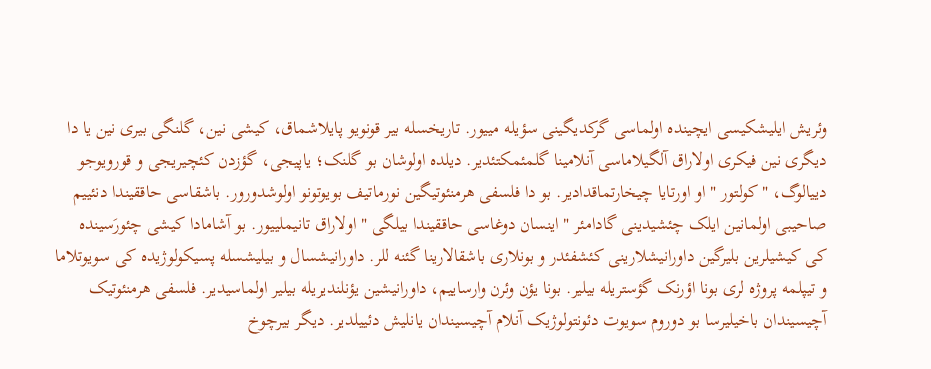وئریش ایلیشکیسی ایچینده اولماسی گرکدیگینی سؤیله مییور. تاریخسله بیر قونویو پایلاشماق، کیشی نین، گلنگی بیری نین یا دا دیگری نین فیکری اولاراق آلگیلاماسی آنلامینا گلمئمکتئدیر. دیلده اولوشان بو گلنک؛ یاپیجی، گؤزدن کئچیریجی و قورویوجو دییالوگ، " کولتور " او اورتایا چیخارتماقدادیر. بو دا فلسفی هرمنئوتیگین نورماتیف بویوتونو اولوشدورور. باشقاسی حاققیندا دنئییم صاحیبی اولمانین ایلک چئشیدینی گادامئر " اینسان دوغاسی حاققیندا بیلگی " اولاراق تانیملییور. بو آشامادا کیشی چئورَسینده کی کیشیلرین بلیرگین داورانیشلارینی کئشفئدر و بونلاری باشقالارینا گئنه للر. داورانیشسال و بیلیشسله پسیکولوژیده کی سویوتلاما و تیپلمه پروژه لری بونا اؤرنک گؤستریله بیلیر. بونا یؤن وئرن وارساییم، داورانیشین یؤنلندیریله بیلیر اولماسیدیر. فلسفی هرمنئوتیک آچیسیندان باخیلیرسا بو دوروم سویوت دئونتولوژیک آنلام آچیسیندان یانلیش دئییلدیر. دیگر بیرچوخ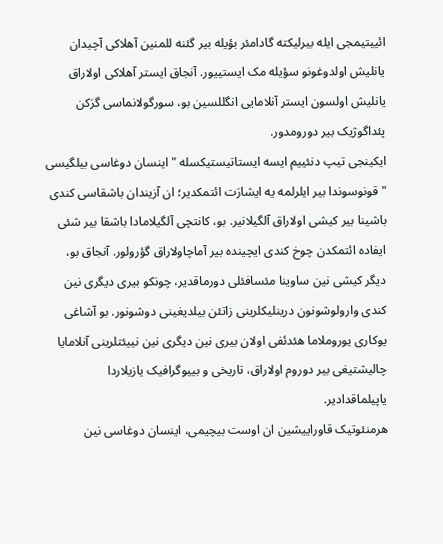ائییتیمجی ایله بیرلیکته گادامئر بؤیله بیر گئنه للمنین آهلاکی آچیدان یانلیش اولدوغونو سؤیله مک ایستییور. آنجاق ایستر آهلاکی اولاراق یانلیش اولسون ایستر آنلامایی انگللسین بو، سورگولانماسی گرَکن پئداگوژیک بیر دورومدور.
ایکینجی تیپ دنئییم ایسه ایستاتیستیکسله " اینسان دوغاسی بیلگیسی " قونوسوندا بیر ایلرلمه یه ایشارَت ائتمکدیر؛ ان آزیندان باشقاسی کندی باشینا بیر کیشی اولاراق آلگیلانیر. بو، کانتچی آلگیلامادا باشقا بیر شئی ایفاده ائتمکدن چوخ کندی ایچینده بیر آماچاولاراق گؤرولور. آنجاق بو، دیگر کیشی نین ساوینا مئسافئلی دورماقدیر، چونکو بیری دیگری نین کندی وارولوشونون درینلیکلرینی زاتئن بیلدیغینی دوشونور. بو آشاغی یوکاری یوروملاما هئدئفی اولان بیری نین دیگری نین نییئتلرینی آنلامایا چالیشتیغی بیر دوروم اولاراق، تاریخی و بییوگرافیک یازیلاردا یاپیلماقدادیر.
هرمنئوتیک قاوراییشین ان اوست بیچیمی، اینسان دوغاسی نین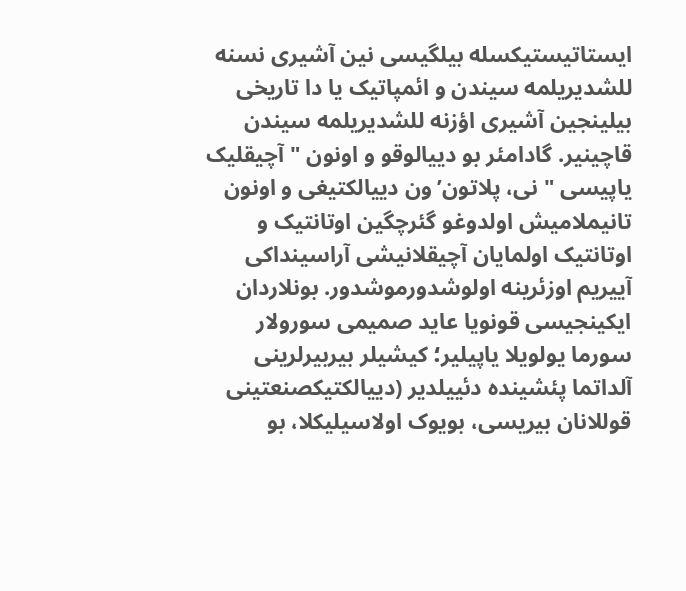ایستاتیستیکسله بیلگیسی نین آشیری نسنه للشدیریلمه سیندن و ائمپاتیک یا دا تاریخی بیلینجین آشیری اؤزنه للشدیریلمه سیندن قاچینیر. گادامئر بو دییالوقو و اونون " آچیقلیک یاپیسی " نی، پلاتون’ون دییالکتیغی و اونون تانیملامیش اولدوغو گئرچگین اوتانتیک و اوتانتیک اولمایان آچیقلانیشی آراسینداکی آییریم اوزئرینه اولوشدورموشدور. بونلاردان ایکینجیسی قونویا عاید صمیمی سورولار سورما یولویلا یاپیلیر؛ کیشیلر بیربیرلرینی آلداتما پئشینده دئییلدیر (دییالکتیکصنعتینی قوللانان بیریسی، بویوک اولاسیلیکلا، بو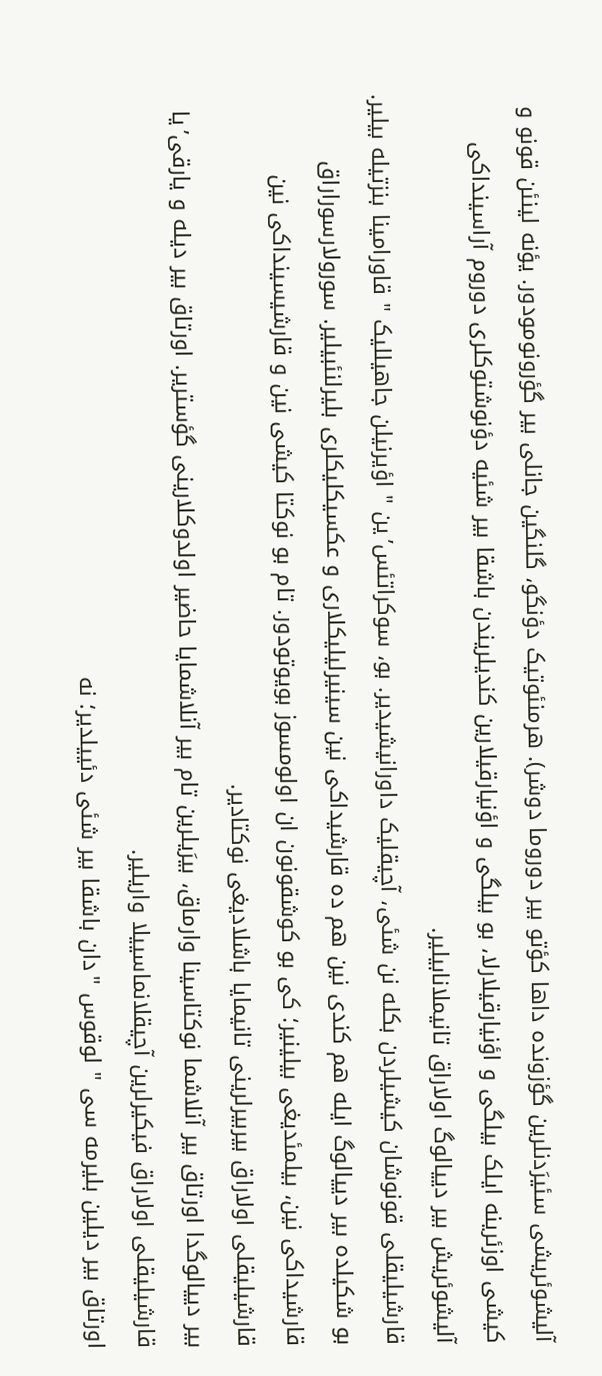آلیشوئریشی سئیرَدنلرین گؤزونده داها کؤتو بیر دوروما دوشر). هرمنئوتیک دؤنگو، گلنگین جانلی بیر گؤرونومودور. یؤنه لینئن قونو و کیشی اوزئرینه ایلک بیلگی و اؤنیارقیلارلا، بو بیلگی و اؤنیارقیلارین کندیلریندن باشقا بیر شئیه دؤنوشتوکلری دوروم آراسینداکی آلیشوئریش بیر دییالوگ اولاراق تانیملانابیلیر.
قارشیلیقلی قونوشان کیشیلردن بکله نن شئی، آچیقلیک داورانیشیدیر. بو، سوکراتئس’ین " اؤیرنیلن جاهیللیک " قاورامینا بنزتیله بیلیر. بو شکیلده بیر دییالوگ ایله هم کندی نین هم ده قارشیداکی نین سینیرلیلیکلاری و عکسیکلیکلری بلیرلنئبیلیر. سورولارسوراراق قارشیداکی نین، بیلمئدیغی بیلینیر؛ کی بو کوشقونون ان اولومسوز بویوتودور. تام بو نوکتا کیشی نین و قارشیسینداکی نین قارشیلیقلی اولاراق بیربیرلرینی تانیمایا باشلادیغی نوکتادیر.
بیر دییالوگدا اورتاق بیر آنلاشما نوکتاسینا وارماق، بیرَیلرین تام بیر آنلاشمایا حاضیر اولدوکلارینی گؤستریر. اورتاق بیر دیله و یارقی’یا قارشیلیقلی اولاراق فیکیرلرین آچیقلانماسییلا واریلیر.
اورتاق بیر دیلین بلیرمه سی " لوقوس "دان باشقا بیر شئی دئییلدیر؛ نه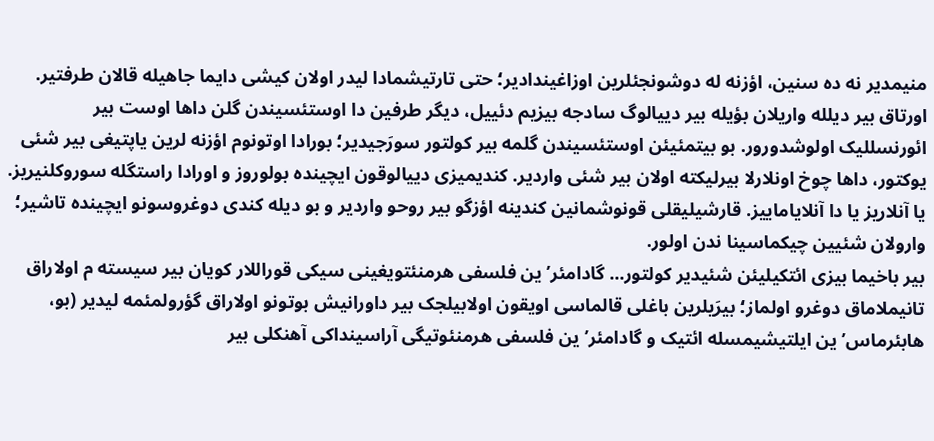منیمدیر نه ده سنین، اؤزنه له دوشونجئلرین اوزاغیندادیر؛ حتی تارتیشمادا لیدر اولان کیشی دایما جاهیله قالان طرفتیر.
اورتاق بیر دیلله واریلان بؤیله بیر دییالوگ سادجه بیزیم دئییل، دیگر طرفین دا اوستئسیندن گلن داها اوست بیر ائورنسللیک اولوشدورور. بو بیتمئیئن اوستئسیندن گلمه بیر کولتور سورَجیدیر؛ بورادا اوتونوم اؤزنه لرین یاپتیغی بیر شئی یوکتور، داها چوخ اونلارلا بیرلیکته اولان بیر شئی واردیر. کندیمیزی دییالوقون ایچینده بولوروز و اورادا راستگله سوروکلنیریز.
یا آنلاریز یا دا آنلایاماییز. قارشیلیقلی قونوشمانین کندینه اؤزگو بیر روحو واردیر و بو دیله کندی دوغروسونو ایچینده تاشیر؛ وارولان شئیین چیکماسینا ندن اولور.
بیر باخیما بیزی ائتکیلیئن شئیدیر کولتور... گادامئر’ین فلسفی هرمنئتویغینی سیکی قوراللار کویان بیر سیسته م اولاراق تانیملاماق دوغرو اولماز؛ بیرَیلرین باغلی قالماسی اویقون اولابیلجک بیر داورانیش بوتونو اولاراق گؤرولمئمه لیدیر (بو، هابئرماس’ین ایلتیشیمسله ائتیک و گادامئر’ین فلسفی هرمنئوتیگی آراسینداکی آهنکلی بیر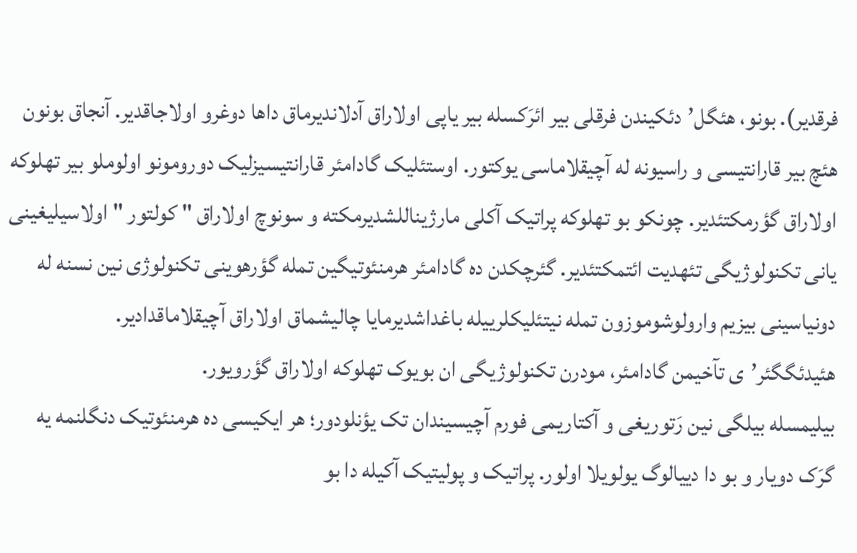فرقدیر). بونو، هئگل’دئکیندن فرقلی بیر ائرَکسله بیر یاپی اولاراق آدلاندیرماق داها دوغرو اولاجاقدیر. آنجاق بونون هئچ بیر قارانتیسی و راسیونه له آچیقلاماسی یوکتور. اوستئلیک گادامئر قارانتیسیزلیک دورومونو اولوملو بیر تهلوکه اولاراق گؤرمکتئدیر. چونکو بو تهلوکه پراتیک آکلی مارژیناللشدیرمکته و سونوچ اولاراق " کولتور " اولاسیلیغینی یانی تکنولوژیگی تئهدیت ائتمکتئدیر. گئرچکدن ده گادامئر هرمنئوتیگین تمله گؤرهوینی تکنولوژی نین نسنه له دونیاسینی بیزیم وارولوشوموزون تمله نیتئلیکلرییله باغداشدیرمایا چالیشماق اولاراق آچیقلاماقدادیر. هئیدئگگئر’ی تآخیمن گادامئر، مودرن تکنولوژیگی ان بویوک تهلوکه اولاراق گؤرویور.
بیلیمسله بیلگی نین رَتوریغی و آکتاریمی فورم آچیسیندان تک یؤنلودور؛ هر ایکیسی ده هرمنئوتیک دنگلنمه یه گرَک دویار و بو دا دییالوگ یولویلا اولور. پراتیک و پولیتیک آکیله دا بو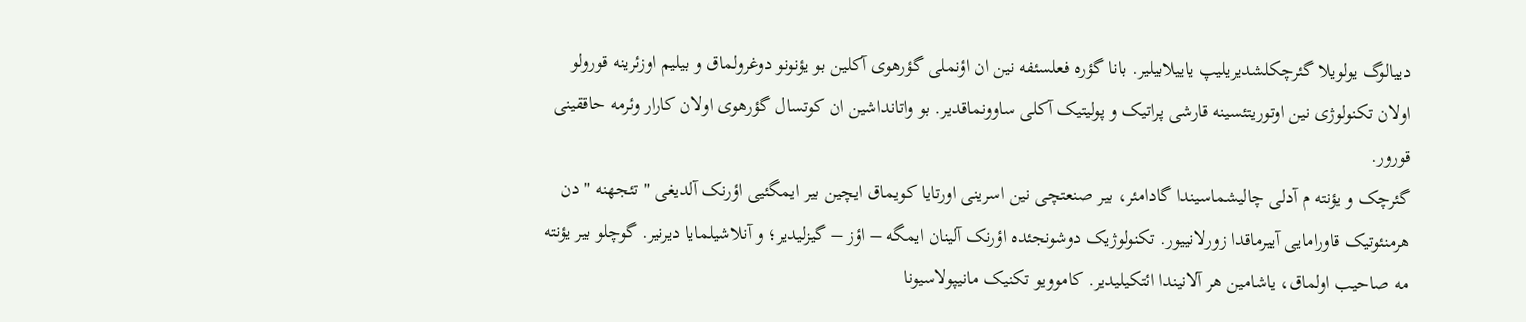دییالوگ یولویلا گئرچکلشدیریلیپ یاییلابیلیر. بانا گؤره فعلسئفه نین ان اؤنملی گؤرهوی آکلین بو یؤنونو دوغرولماق و بیلیم اوزئرینه قورولو اولان تکنولوژی نین اوتوریتئسینه قارشی پراتیک و پولیتیک آکلی ساوونماقدیر. بو واتانداشین ان کوتسال گؤرهوی اولان کارار وئرمه حاققینی قورور.
گئرچک و یؤنته م آدلی چالیشماسیندا گادامئر، بیر صنعتچی نین اسرینی اورتایا کویماق ایچین بیر ایمگئیی اؤرنک آلدیغی " تئجهنه " دن هرمنئوتیک قاورامایی آییرماقدا زورلانییور. تکنولوژیک دوشونجئده اؤرنک آلینان ایمگه – اؤز – گیزلیدیر؛ و آنلاشیلمایا دیرنیر. گوچلو بیر یؤنته مه صاحیب اولماق، یاشامین هر آلانیندا ائتکیلیدیر. کاموویو تکنیک مانیپولاسیونا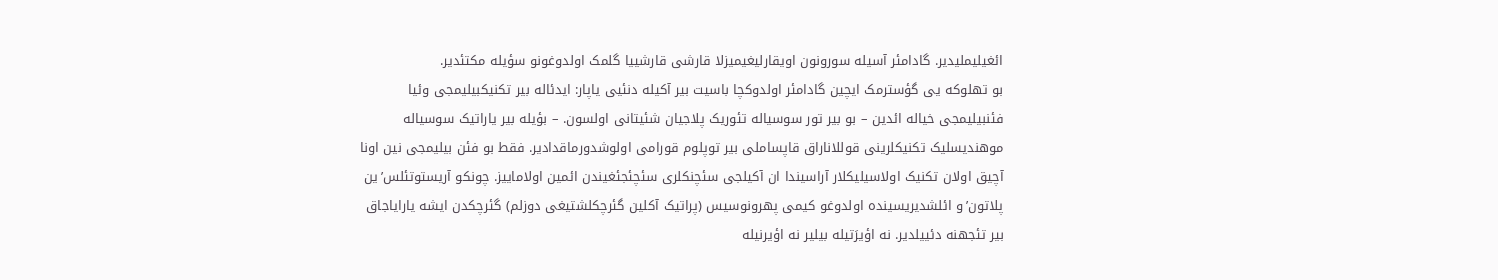ائغیلیملیدیر. گادامئر آسیله سورونون اویقارلیغیمیزلا قارشی قارشییا گلمک اولدوغونو سؤیله مکتئدیر.
بو تهلوکه یی گؤسترمک ایچین گادامئر اولدوکچا باسیت بیر آکیله دنئیی یاپار: ایدئاله بیر تکنیکبیلیمجی وئیا فئنبیلیمجی خیاله ائدین – بو بیر تور سوسیاله تئوریک پلاجیان شئیتانی اولسون. – بؤیله بیر یاراتیک سوسیاله موهندیسلیک تکنیکلرینی قوللاناراق قاپساملی بیر توپلوم قورامی اولوشدورماقدادیر. فقط بو فئن بیلیمجی نین اونا آچیق اولان تکنیک اولاسیلیکلار آراسیندا ان آکیلجی سئچنکلری سئچئجئغیندن ائمین اولاماییز. چونکو آریستوتئلس’ین پلاتون’و ائلشدیریسینده اولدوغو کیمی پهرونوسیس (پراتیک آکلین گئرچکلشتیغی دوزلم) گئرچکدن ایشه یارایاجاق بیر تئجهنه دئییلدیر. نه اؤیرَتیله بیلیر نه اؤیرنیله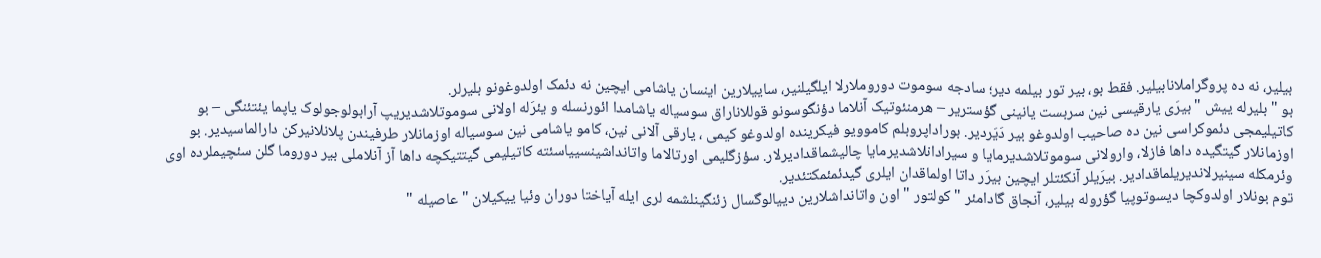بیلیر، نه ده پروگراملانابیلیر. فقط بو، بیر تور بیلمه دیر؛ سادجه سوموت دوروملارلا ایلگیلنیر، ساییلارین اینسان یاشامی ایچین نه دئمک اولدوغونو بلیرلر.
بو " بلیرله ییش " بیرَی یارقیسی نین سربست یانینی گؤستریر – هرمنئوتیک آنلاما دؤنگوسونو قوللاناراق سوسیاله یاشامدا ائورنسله و یئرَله اولانی سوموتلاشدیریپ آرابولوجولوک یاپما یئتئنگی – بو کاتیلیمجی دئموکراسی نین ده صاحیب اولدوغو بیر دَیَردیر. بوراداپروبلم کاموویو فیکرینده اولدوغو کیمی ، یارقی آلانی نین، کامو یاشامی نین سوسیاله اوزمانلار طرفیندن پلانلانیرکن دارالماسیدیر. بو اوزمانلار گیتگیده داها فازلا، وارولانی سوموتلاشدیرمایا و سیرادانلاشدیرمایا چالیشماقدادیرلار. سؤزگلیمی اورتالاما واتانداشینسییاسئته کاتیلیمی گیتتیکچه داها آز آنلاملی بیر دوروما گلن سئچیملرده اوی وئرمکله سینیرلاندیریلماقدادیر. بیرَیلر آنکئتلر ایچین بیرَر داتا اولماقدان ایلری گیدئمئمکتئدیر.
توم بونلار اولدوکچا دیسوتوپیا گؤروله بیلیر، آنجاق گادامئر " کولتور " اون واتانداشلارین دییالوگسال زئنگینلشمه لری ایله آیاختا دوران وئیا ییکیلان " عاصیله "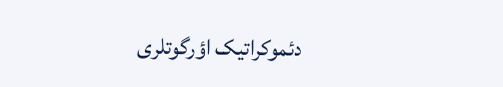دئموکراتیک اؤرگوتلری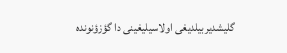گلیشدیربیلدیغی اولاسیلیغینی دا گؤزؤنونده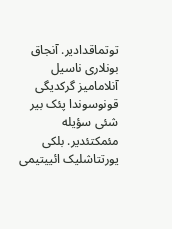توتماقدادیر. آنجاق بونلاری ناسیل آنلامامیز گرکدیگی قونوسوندا پئک بیر شئی سؤیله مئمکتئدیر. بلکی یورتتاشلیک ائییتیمی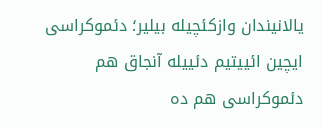یالانیندان وازکئچیله بیلیر؛ دئموکراسی ایچین ائییتیم دئییله آنجاق هم دئموکراسی هم ده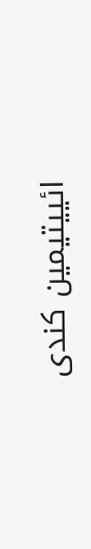ائییتیمین کندی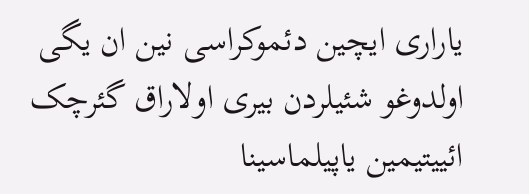یاراری ایچین دئموکراسی نین ان یگی اولدوغو شئیلردن بیری اولاراق گئرچک ائییتیمین یاپیلماسینا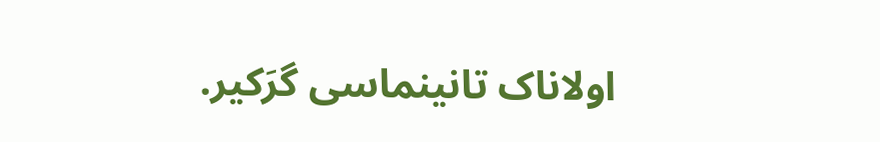اولاناک تانینماسی گرَکیر.